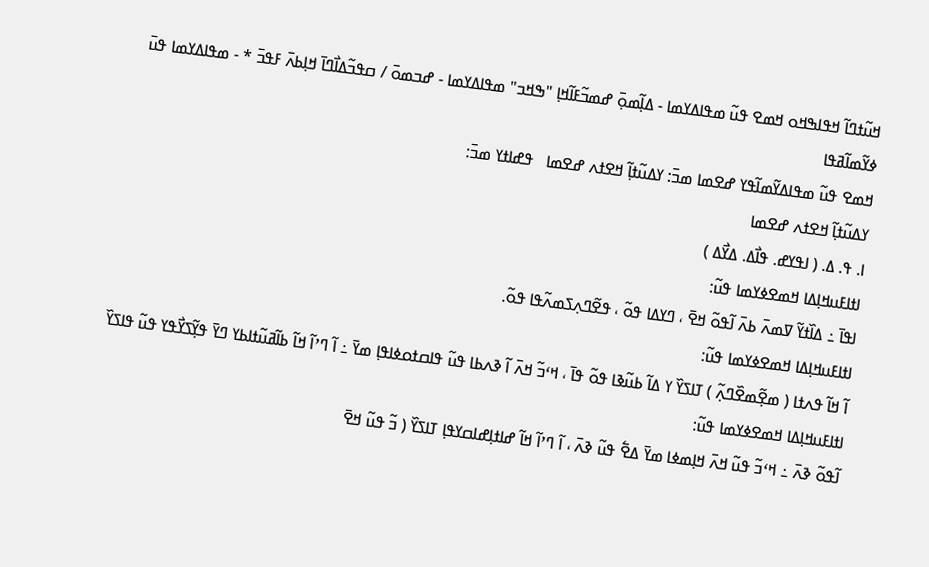ߞߎ߬ߙߣߊ߬ ߞߟߊߒߞߋ ߞߘߐ ߟߎ߬ ߘߟߊߡߌߘߊ - ߡߊ߲߬ߘߋ߲߫ ߝߘߏ߬ߓߊ߬ߞߊ߲ "ߒߞߏ" ߘߟߊߡߌߘߊ - ߝߏߘߋ߫ / ߛߟߏ߬ߡߊ߯ߣߊ߫ ߞߊ߲ߕߍ߫ ߓߟߏ߫ * - ߘߟߊߡߌߘߊ ߟߎ߫ ߦߌ߬ߘߊ߬ߥߟߊ
ߞߘߐ ߟߎ߬ ߘߟߊߡߌ߬ߘߊ߬ߟߌ ߝߐߘߊ ߘߏ߫: ߌߡߎ߬ߙߊ߲߬ ߞߐߙߍ ߝߐߘߊ   ߟߝߊߙߌ ߘߏ߫:
ߌߡߎ߬ߙߊ߲߬ ߞߐߙߍ ߝߐߘߊ
ߊ. ߟ. ߡ. ( ߊߟߌߝ. ߟߊ߯ߡ. ߡߌ߯ߡ )
ߊߙߊߓߎߞߊ߲ߡߊ ߞߘߐߦߌߘߊ ߟߎ߬:
ߊߟߊ߫ ߸ ߡߊ߰ߙߌ߬ ߜߘߍ߫ ߕߍ߫ ߊ߬ߟߋ߬ ߞߐ߫ ، ߣߌߡߊ ߟߋ߬ ، ߟߐ߬ߣߍ߲ߖߘߍ߬ߟߊ ߟߋ߬.
ߊߙߊߓߎߞߊ߲ߡߊ ߞߘߐߦߌߘߊ ߟߎ߬:
ߊ߬ ߞߊ߬ ߟߍߙߊ ( ߘߐ߲߬ߘߐ߰ߣߍ߲߬ ) ߠߊߖߌ߰ ߌ ߡߊ߬ ߕߎ߬ߢߊ ߟߋ߬ ߟߊ߫ ، ߞߵߏ߬ ߞߍ߫ ߊ߬ ߢߍߕߊ ߟߎ߬ ߟߊߛߙߋߦߊߟߊ߲ ߘߌ߫ ߸ ߊ߬ ߣߴߊ߬ ߞߊ߬ ߕߊ߬ߥߎ߬ߙߊߕߌ ߣߌ߫ ߟߌ߲߬ߖߌ߯ߟߌ ߟߎ߬ ߟߊߖߌ߰
ߊߙߊߓߎߞߊ߲ߡߊ ߞߘߐߦߌߘߊ ߟߎ߬:
ߊ߬ߟߋ߬ ߢߍ߫ ߸ ߞߵߏ߬ ߟߎ߬ ߞߍ߫ ߞߊ߲ߘߦߊ ߘߌ߫ ߡߐ߱ ߟߎ߬ ߢߍ߫ ، ߊ߬ ߣߴߊ߬ ߞߊ߬ ߝߊߙߊ߲ߝߊߛߌߟߊ߲ ߠߊߖߌ߰ ( ߏ߬ ߟߎ߬ ߞߐ߫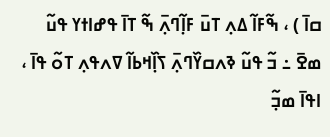ߛߊ߫ ) ، ߒ߬ߓߊ߬ ߡߍ߲ ߠߎ߫ ߓߊ߲߬ߣߍ߲߫ ߒ߬ ߠߊ߫ ߟߝߊߙߌ ߟߎ߬ ߘߐ߫ ߸ ߏ߬ ߟߎ߬ ߢߍߛߌ߰ߣߍ߲߫ ߖߊ߲߰ߞߕߊ߬ ߜߍߟߍ߲ ߠߋ߬ ߟߊ߫ ، ߊߟߊ߫ ߘߏ߲߬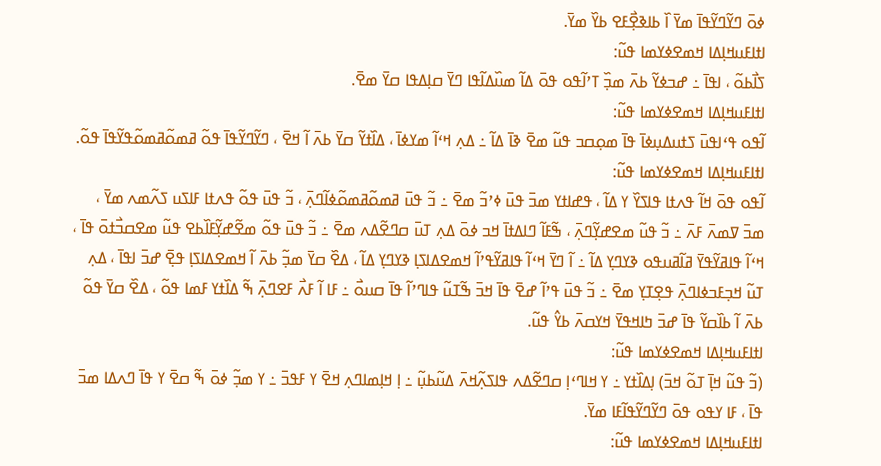ߦߋ߫ ߣߌ߬ߣߌ߬ߟߊ߫ ߘߌ߫ ߊ߰ ߕߊߢߐ߲߯ߓߐ ߕߌ߰ ߘߌ߫.
ߊߙߊߓߎߞߊ߲ߡߊ ߞߘߐߦߌߘߊ ߟߎ߬:
ߖߊ߯ߕߋ߬ ، ߊߟߊ߫ ߸ ߝߏߦߌ߬ ߕߍ߫ ߘߏ߲߰ ߠߴߊ߬ߟߋ ߟߋ߫ ߡߊ߬ ߘߎ߰ߡߊ߬ߟߊ ߣߌ߫ ߛߊ߲ߡߟߊ ߛߌ߫ ߘߐ߫.
ߊߙߊߓߎߞߊ߲ߡߊ ߞߘߐߦߌߘߊ ߟߎ߬:
ߊ߬ߟߋ ߟߵߊߟߎ߫ ߖߙߎߡߎ߲ߦߊ߫ ߟߊ߫ ߘߋ߲ߛߏ ߟߎ߬ ߘߐ߫ ߢߊ߫ ߡߊ߬ ߸ ߡߍ߲ ߞߵߊ߬ ߘߌߦߊ߫ ، ߡߊ߰ߙߌ߬ ߛߌ߫ ߕߍ߫ ߊ߬ ߞߐ߫ ، ߣߌ߬ߣߌ߬ߟߊ߫ ߟߋ߬ ߥߘߋ߬ߥߘߋ߬ߟߌ߬ߟߊ߫ ߟߋ߬.
ߊߙߊߓߎߞߊ߲ߡߊ ߞߘߐߦߌߘߊ ߟߎ߬:
ߊ߬ߟߋ ߟߋ߫ ߞߊ߬ ߟߍߙߊ ߟߊߖߌ߰ ߌ ߡߊ߬ ، ߟߝߊߙߌ ߘߏ߫ ߟߎ߫ ߦߴߏ߬ ߘߐ߫ ߸ ߏ߬ ߟߎ߫ ߥߘߋ߬ߥߘߋ߬ߦߊ߬ߣߍ߲߫ ، ߏ߬ ߟߎ߫ ߟߋ߬ ߟߍߙߊ ߓߊߖߎ ߖߍ߬ߘߍ ߘߌ߫ ، ߘߏ߫ ߜߘߍ߫ ߓߍ߫ ߸ ߏ߬ ߟߎ߬ ߘߐߝߌ߲߬ߣߍ߲߫ ، ߒ߬ߓߊ߬ ߣߊߡߙߊ߫ ߞߏ ߦߋ߫ ߡߍ߲ ߠߎ߫ ߛߣߐ߬ߡߍ ߘߐ߫ ߸ ߏ߬ ߟߎ߫ ߟߋ߬ ߘߐ߬ߝߌ߲߬ߓߊ߰ߕߐ ߟߎ߬ ߘߐߛߏ߯ߙߋ߫ ߟߊ߫ ، ߞߵߊ߬ ߟߊߥߌ߬ߟߌ߫ ߥߊ߬ߥߎߟߋ ߢߌߣߌ߲ ߡߊ߬ ߸ ߊ߬ ߣߌ߫ ߞߵߊ߬ ߟߊߥߌ߬ߟߴߊ߬ ߞߘߐߡߊߖߊ߲ ߢߌߣߌ߲ ߡߊ߬ ، ߡߐ߰ ߛߌ߫ ߘߏ߲߬ ߕߍ߫ ߊ߬ ߞߘߐߡߊߖߊ߲ ߟߐ߲߫ ߝߏ߫ ߊߟߊ߫ ، ߡߍ߲ ߠߎ߬ ߞߏ߲ߓߏߦߊߣߍ߲߫ ߟߐ߲ߠߌ߲ ߘߐ߫ ߸ ߏ߬ ߟߎ߫ ߟߴߊ߬ ߝߐ߫ ߟߊ߫ ߞߏ߫ ߒ߬ߠߎ߬ ߟߊߣߴߊ߬ ߟߊ߫ ߛߎߋ߯ ߸ ߓߊ ߊ߬ ߓߍ߯ ߓߐߣߍ߲߫ ߒ߬ ߡߊ߰ߙߌ ߓߘߊ ߟߋ߬ ، ߡߐ߰ ߛߌ߫ ߟߋ߬ ߕߍ߫ ߊ߬ ߕߊ߰ߛߌ߬ ߟߊ߫ ߝߏ߫ ߤߊߞߟߌ߫ ߞߌߛߍ߫ ߕߌ߮ ߟߎ߬.
ߊߙߊߓߎߞߊ߲ߡߊ ߞߘߐߦߌߘߊ ߟߎ߬:
(ߏ߬ ߟߎ߬ ߞߊ߲߫ ߠߋ߬ ߞߏ߫) ߊ߲ߡߊ߰ߙߌ ߸ ߌ ߞߊߣߵߊ߲ ߛߣߐ߬ߡߍ ߟߊߖߍ߲߬ߞߍ߫ ߡߎ߬ߕߎ߲߬ ߸ ߊ߲ ߞߊ߲ߘߊߣߍ߲ ߞߐ߫ ߌ ߓߟߏ߫ ߸ ߌ ߘߏ߲߬ ߦߋ߫ ߒ߬ ߛߐ߫ ߌ ߟߊ߫ ߣߍߡߊ ߘߏ߫ ߟߊ߫ ، ߓߊ ߌߟߋ ߟߋ߫ ߣߌ߬ߣߌ߬ߟߊ߬ߓߊ ߘߌ߫.
ߊߙߊߓߎߞߊ߲ߡߊ ߞߘߐߦߌߘߊ ߟߎ߬: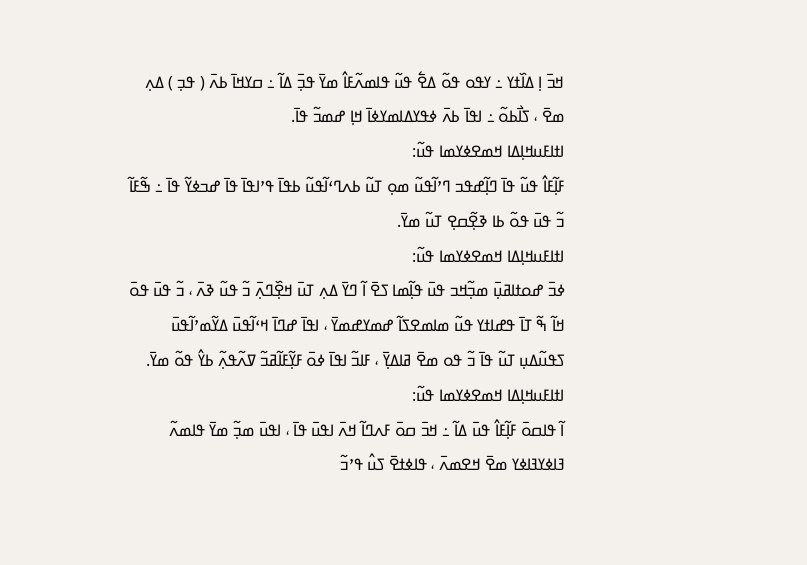ߞߏ߫ ߊ߲ ߡߊ߰ߙߌ ߸ ߌߟߋ ߟߋ߬ ߡߐ߱ ߟߎ߬ ߟߊߘߍ߬ߓߊ߮ ߘߌ߫ ߟߏ߲߫ ߡߊ߬ ߸ ߛߌߞߊ߫ ߕߍ߫ ( ߟߏ߲ ) ߡߍ߲ ߘߐ߫ ، ߖߊ߯ߕߋ߬ ߸ ߊߟߊ߫ ߕߍ߫ ߦߟߌߡߊߘߌߦߊ߫ ߞߊ߲ ߝߘߏ߬ ߟߊ߫.
ߊߙߊߓߎߞߊ߲ߡߊ ߞߘߐߦߌߘߊ ߟߎ߬:
ߓߊ߲߬ߓߊ߮ ߟߎ߬ ߟߊ߫ ߣߊ߲߬ߝߟߏ ߣߴߊ߬ߟߎ߬ ߘߋ߲ ߠߎ߬ ߕߍߣߵߊ߬ߟߎ߬ ߕߟߊ߫ ߟߴߊߟߊ߫ ߟߊ߫ ߝߏߦߌ߬ ߟߊ߫ ߸ ߒ߬ߓߊ߬ ߏ߬ ߟߎ߫ ߟߋ߬ ߕߊ ߢߐ߲߬ߛߐ߲ ߠߎ߬ ߘߌ߫.
ߊߙߊߓߎߞߊ߲ߡߊ ߞߘߐߦߌߘߊ ߟߎ߬:
ߦߏ߫ ߝߋߙߊߥߎ߲߫ ߘߏ߲߬ߞߏ ߟߎ߫ ߟߊ߲߬ߘߊ ߖߐ߫ ߊ߬ ߣߌ߫ ߡߍ߲ ߠߎ߫ ߞߐ߲߰ߣߍ߲߫ ߏ߬ ߟߎ߬ ߢߍ߫ ، ߏ߬ ߟߎ߫ ߟߋ߫ ߞߊ߬ ߒ߬ ߠߊ߫ ߟߝߊߙߌ ߟߎ߬ ߘߊߘߐߖߊ߬ ߝߘߌߝߘߌ߫ ، ߊߟߊ߫ ߝߣߊ߫ ߞߵߊ߬ߟߎ߫ ߡߌ߬ߘߴߊ߬ߟߎ߫ ߖߟߎ߬ߡߎ߲ ߠߎ߬ ߟߊ߫ ߏ߬ ߟߋ ߘߐ߫ ߥߊߡߌ߲߫ ، ߓߊߏ߬ ߊߟߊ߫ ߦߋ߫ ߓߌ߲߬ߓߊ߬ߥߏ߬ ߜߍ߬ߟߍ߲߬ ߕߌ߮ ߟߋ߬ ߘߌ߫.
ߊߙߊߓߎߞߊ߲ߡߊ ߞߘߐߦߌߘߊ ߟߎ߬:
ߊ߬ ߟߊߛߋ߫ ߓߊ߲߬ߓߊ߮ ߟߎ߫ ߡߊ߬ ߸ ߞߏ߫ ߛߋ߫ ߓߍߣߊ߬ ߞߍ߫ ߊߟߎ߫ ߟߊ߫ ، ߊߟߎ߫ ߘߏ߲߬ ߘߌ߫ ߟߊߘߍ߬ ߔߊߦߌߔߊߦߌ ߘߐ߫ ߞߐߘߍ߫ ، ߟߊߦߙߐ߫ ߖߎ߮ ߟߴߏ߬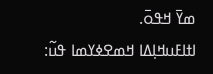ߘߌ߫ ߞߟߋ߫.
ߊߙߊߓߎߞߊ߲ߡߊ ߞߘߐߦߌߘߊ ߟߎ߬: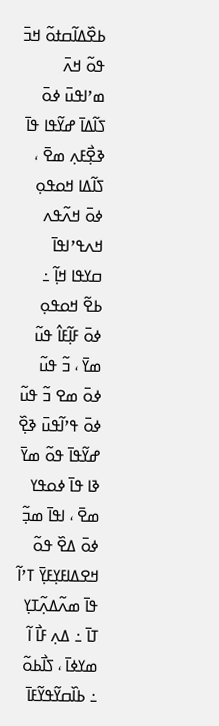ߕߐ߰ߡߊ߬ߛߙߋ߬ ߞߏ߫ ߟߋ߬ ߞߍ߫ ߘߴߊߟߎ߫ ߦߋ߫ ߖߊ߬ߡߊ߫ ߝߌ߬ߟߊ ߟߊ߫ ߢߐ߲߯ߓߍ߲ ߘߐ߫ ، ߖߊ߬ߡߊ ߞߋߟߋ߲ ߦߋ߫ ߞߍ߬ߟߍ ߞߍߟߴߊߟߊ߫ ߛߌߟߊ ߞߊ߲߬ ߸ ߕߐ߬ ߞߋߟߋ߲ ߦߋ߫ ߓߊ߲߬ߓߊ߮ ߟߎ߬ ߘߌ߫ ، ߏ߬ ߟߎ߬ ߦߋ߫ ߘߐ ߏ߬ ߟߎ߬ ߦߋ߫ ߟߴߊ߬ߟߎ߫ ߢߐ߲߰ ߝߌ߬ߟߊ߫ ߟߋ߬ ߘߌ߫ ߢߊ ߟߊ߫ ߦߋߟߌ ߘߐ߫ ، ߊߟߊ߫ ߘߏ߲߬ ߦߋ߫ ߡߐ߰ ߟߋ߬ ߞߐߡߊߓߌ߲ߓߌ߲߫ ߠߴߊ߬ ߟߊ߫ ߘߍ߬ߡߍ߲߬ߠߌ߲ ߠߊ߫ ߸ ߡߍ߲ ߓߊ߯ ߊ߬ ߘߌߦߊ߫ ، ߖߊ߯ߕߋ߬ ߸ ߕߊ߰ߛߌ߬ߟߌ߬ߓߊ߫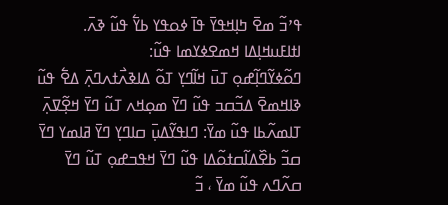ߟߴߏ߬ ߘߐ߫ ߤߊ߲ߞߟߌ߫ ߟߊ߫ ߦߋߟߌ ߕߌ߱ ߟߎ߬ ߢߍ߫.
ߊߙߊߓߎߞߊ߲ߡߊ ߞߘߐߦߌߘߊ ߟߎ߬:
ߣߋ߬ߦߌ߬ߣߊ߲߬ߝߋ߲ ߠߎ߫ ߞߊ߬ߣߌ߲ ߠߋ߬ ߡߊߢߍ߯ߙߍߣߍ߲߫ ߡߐ߱ ߟߎ߬ ߢߊߞߘߐ߫ ߡߏ߬ߛߏ ߟߎ߬ ߣߌ߫ ߘߋ߲ߞߍ ߠߎ߬ ߣߌ߫ ߞߐ߲߬ߜߍ߲߫ ߠߊߘߍ߬ߕߊ ߟߎ߬ ߘߌ߫: ߣߊߟߌ߬ߡߎ߲߫ ߛߊߣߌ߲ ߣߌ߫ ߥߊߘߌ ߣߌ߫ ߛߏ߬ ߕߐ߰ߡߊ߬ߛߙߋ߬ߡߊ ߟߎ߬ ߣߌ߫ ߞߟߏߝߋ߲ ߠߎ߬ ߣߌ߫ ߛߍ߬ߣߍ ߟߎ߬ ߘߌ߫ ، ߏ߬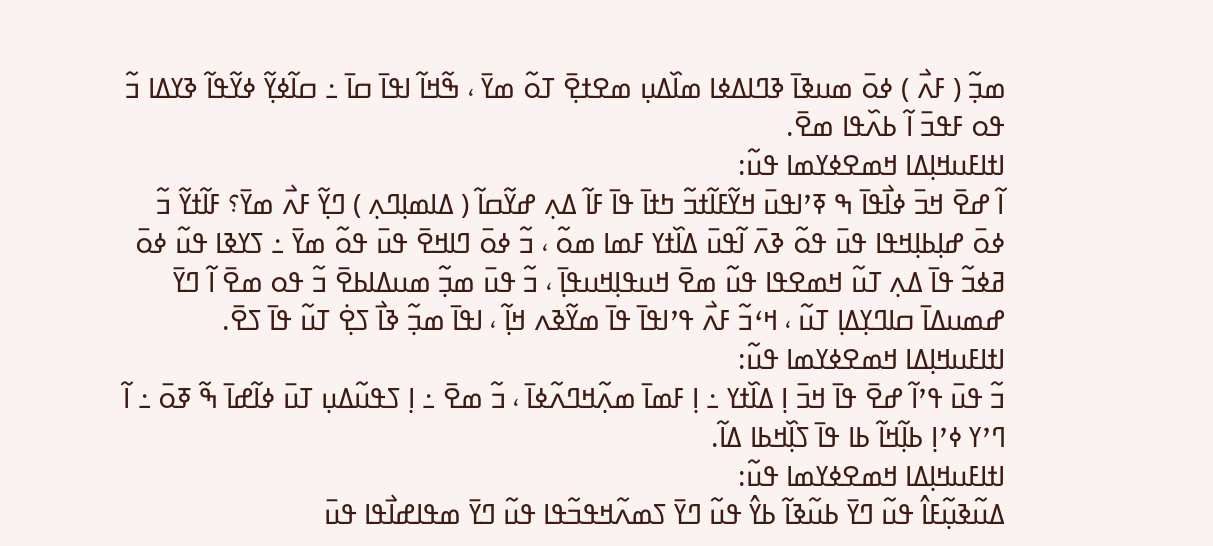ߘߏ߲߬ ( ߓߍ߯ ) ߦߋ߫ ߘߎߢߊ߫ ߢߣߊߡߦߊ ߘߊ߰ߡߎ߲ ߘߐߙߐ߲߫ ߠߋ߬ ߘߌ߫ ، ߒ߬ߞߊ߬ ߊߟߊ߫ ߛߊ߫ ߸ ߛߊ߬ߦߌ߲߬ ߦߌ߬ߟߊ߬ ߢߌߡߊ ߏ߬ ߟߋ ߓߟߏ߫ ߊ߬ ߕߍ߰ߟߊ ߘߐ߫.
ߊߙߊߓߎߞߊ߲ߡߊ ߞߘߐߦߌߘߊ ߟߎ߬:
ߊ߬ ߝߐ߫ ߞߏ߫ ߦߊ߯ߟߊ߫ ߒ ߧߴߊߟߎ߫ ߞߌ߬ߓߊ߬ߙߏ߬ ߤߙߊ߫ ߟߊ߫ ߓߊ߬ ߡߍ߲ ߝߌ߬ߛߊ߬ ( ߡߊߘߊ߲ߣߍ߲ ) ߣߌ߲߬ ߓߍ߯ ߘߌ߫؟ ߓߊ߬ߙߌ߬ ߏ߬ ߦߋ߫ ߝߊ߲ߕߊ߲ߞߟߊ ߟߎ߫ ߟߋ߬ ߢߍ߫ ߊ߬ߟߎ߫ ߡߊ߰ߙߌ ߓߘߊ ߘߋ߬ ، ߏ߬ ߦߋ߫ ߣߊߞߐ߫ ߟߎ߫ ߟߋ߬ ߘߌ߫ ߸ ߖߌߢߊ ߟߎ߬ ߦߋ߫ ߥߦߏ߬ ߟߊ߫ ߡߍ߲ ߠߎ߬ ߞߘߐߟߊ ߟߎ߬ ߘߐ߫ ߞߎߟߊ߲ߞߎߟߊ߲߫ ، ߏ߬ ߟߎ߫ ߘߏ߲߬ ߘߎߡߊߕߐ߫ ߏ߬ ߟߋ ߘߐ߫ ߊ߬ ߣߌ߫ ߝߘߎߡߊ߫ ߛߊߣߌ߲ߡߊ߲ ߠߎ߬ ، ߞߵߏ߬ ߓߍ߯ ߟߴߊߟߊ߫ ߟߊ߫ ߘߌ߬ߢߍ ߞߊ߲߬ ، ߊߟߊ߫ ߘߏ߲߬ ߢߊ߯ ߖߐ߲߭ ߠߎ߬ ߟߊ߫ ߖߐ߫.
ߊߙߊߓߎߞߊ߲ߡߊ ߞߘߐߦߌߘߊ ߟߎ߬:
ߏ߬ ߟߎ߫ ߟߴߊ߬ ߝߐ߫ ߟߊ߫ ߞߏ߫ ߊ߲ ߡߊ߰ߙߌ ߸ ߊ߲ ߓߘߊ߫ ߘߍ߲߬ߞߣߍ߬ߦߊ߫ ، ߏ߬ ߘߐ߫ ߸ ߊ߲ ߖߟߎ߬ߡߎ߲ ߠߎ߫ ߦߊ߬ߝߊ߫ ߒ߬ ߧߋ߫ ߸ ߊ߬ ߣߴߌ ߦߴߊ߲ ߕߊ߲߬ߞߊ߬ ߕߊ ߟߊ߫ ߖߊ߲߰ߞߕߊ ߡߊ߬.
ߊߙߊߓߎߞߊ߲ߡߊ ߞߘߐߦߌߘߊ ߟߎ߬:
ߡߎ߬ߢߎ߲߬ߓߊ߮ ߟߎ߬ ߣߌ߫ ߕߎ߬ߢߊ߬ ߕߌ߮ ߟߎ߬ ߣߌ߫ ߖߘߍ߬ߞߟߏ߬ߟߊ ߟߎ߬ ߣߌ߫ ߘߟߊߝߊ߯ߟߊ ߟߎ߫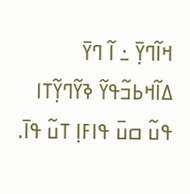ߞߊ߬ߣߌ߲߫ ߸ ߊ߬ ߣߌ߫ ߡߊ߬ߞߕߏ߬ߟߌ߬ ߢߌ߬ߣߌ߲߬ߠߊ ߟߎ߬ ߛߎ߫ ߟߊߓߊ߲ ߠߎ߬ ߟߊ߫.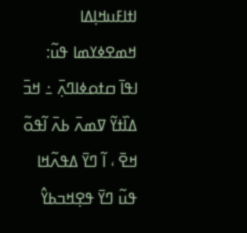ߊߙߊߓߎߞߊ߲ߡߊ ߞߘߐߦߌߘߊ ߟߎ߬:
ߊߟߊ߫ ߛߙߋߦߊߣߍ߲߫ ߸ ߞߏ߫ ߡߊ߰ߙߌ߬ ߜߘߍ߫ ߕߍ߫ ߊ߬ߟߋ߬ ߞߐ߫ ، ߊ߬ ߣߌ߫ ߡߟߍ߬ߞߊ ߟߎ߬ ߣߌ߫ ߟߐ߲ߞߏߕߌ߮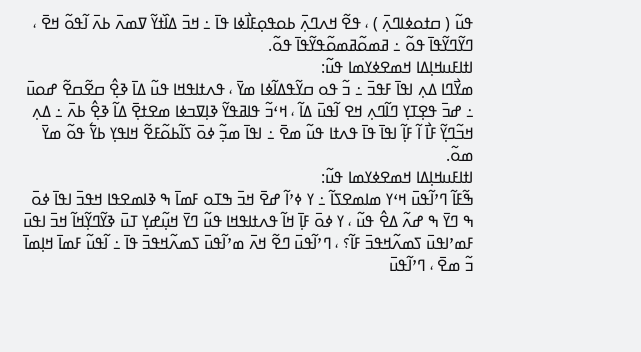ߟߎ߬ ( ߛߙߋߦߊߣߍ߲߫ ) ، ߟߐ߬ ߞߍߣߍ߲߫ ߕߋߟߋ߲ߓߊ߯ߦߊ ߟߊ߫ ߸ ߞߏ߫ ߡߊ߰ߙߌ߬ ߜߘߍ߫ ߕߍ߫ ߊ߬ߟߋ߬ ߞߐ߫ ، ߣߌ߬ߣߌ߬ߟߊ߫ ߟߋ߬ ߸ ߥߘߋ߬ߥߘߋ߬ߟߌ߬ߟߊ߫ ߟߋ߬.
ߊߙߊߓߎߞߊ߲ߡߊ ߞߘߐߦߌߘߊ ߟߎ߬:
ߘߌ߯ߣߊ ߡߍ߲ ߊߟߊ߫ ߓߟߏ߫ ߸ ߏ߬ ߟߋ ߛߌ߬ߟߡߊ߬ߦߊ ߘߌ߫ ، ߟߍߙߊߟߞߊ ߟߎ߬ ߡߊ߫ ߢߐ߲߮ ߛߐ߬ߛߐ߬ ߝߋߎ߫ ߸ ߝߏ߫ ߟߐ߲ߠߌ߲ ߣߊ߬ߣߍ߲ ߞߐ ߊ߬ߟߎ߫ ߡߊ߬ ، ߞߵߏ߬ ߟߊߥߟߌ߬ ߢߊ߲ߜߏߦߊ ߘߐߙߐ߲߫ ߡߊ߬ ߢߐ߲߮ ߕߍ߫ ߸ ߡߍ߲ ߞߏ߬ߣߌ߲߬ ߓߊ߯ ߊ߬ ߓߊ߲߬ ߊߟߊ߫ ߟߊ߫ ߟߍߙߊ ߟߎ߬ ߘߐ߫ ߸ ߊߟߊ߫ ߘߏ߲߬ ߦߋ߫ ߖߊ߬ߕߋ߬ߓߐ߬ ߞߊߟߌ߲ ߕߌ߱ ߟߋ߬ ߘߌ߫ ߘߋ߬.
ߊߙߊߓߎߞߊ߲ߡߊ ߞߘߐߦߌߘߊ ߟߎ߬:
ߒ߬ߓߊ߬ ߣߴߊ߬ߟߎ߫ ߞߵߌ ߘߊߘߐߖߊ߬ ߸ ߌ ߦߴߊ߬ ߝߐ߫ ߞߏ߫ ߒߠߋ ߓߘߊ߫ ߒ ߢߊߘߐߟߊ ߞߟߏ߫ ߊߟߊ߫ ߦߋ߫ ߒ ߣߌ߫ ߒ ߝߍ߬ ߡߐ߮ ߟߎ߬ ، ߌ ߦߋ߫ ߓߊ߲߫ ߞߊ߬ ߟߍߙߊߟߞߊ ߟߎ߬ ߣߌ߫ ߞߎ߲߬ߝߌ߲ ߠߎ߫ ߢߌ߬ߣߌ߲߬ߞߊ߬ ߞߏ߫ ߊߟߎ߫ ߓߘߴߊߟߎ߫ ߖߘߍ߬ߞߟߏ߫ ߓߊ߬؟ ، ߣߴߊ߬ߟߎ߫ ߣߐ߬ ߞߍ߫ ߘߴߊ߬ߟߎ߫ ߖߘߍ߬ߞߟߏ߫ ߟߊ߫ ߸ ߊ߬ߟߎ߬ ߓߘߊ߫ ߞߊ߲ߘߊ߫ ߏ߬ ߘߐ߫ ، ߣߴߊ߬ߟߎ߫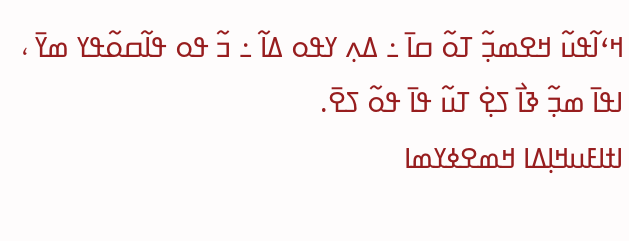ߞߵߊ߬ߟߎ߬ ߞߐߘߏ߲߬ ߠߋ߬ ߛߊ߫ ߸ ߡߍ߲ ߌߟߋ ߡߊ߬ ߸ ߏ߬ ߟߋ ߟߊ߬ߛߋ߬ߟߌ ߘߌ߫ ، ߊߟߊ߫ ߘߏ߲߬ ߢߊ߯ ߖߐ߲߭ ߠߎ߬ ߟߊ߫ ߟߋ߬ ߖߐ߫.
ߊߙߊߓߎߞߊ߲ߡߊ ߞߘߐߦߌߘߊ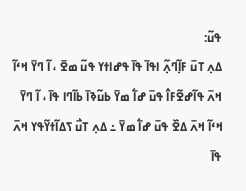ߟߎ߬:
ߡߍ߲ ߠߎ߫ ߓߊ߲߬ߣߍ߲߬ ߊߟߊ߫ ߟߊ߫ ߟߝߊߙߌ ߟߎ߬ ߘߐ߫ ، ߊ߬ ߣߌ߫ ߞߵߊ߬ ߞߍ߫ ߟߊ߬ߝߐ߬ߓߊ߮ ߟߎ߫ ߝߊ߱ ߘߌ߫ ߕߎ߬ߢߊ߫ ߕߊ߬ߣߊ ߟߊ߫ ، ߊ߬ ߣߌ߫ ߞߵߊ߬ ߞߍ߫ ߡߐ߰ ߟߎ߫ ߝߊ߱ ߘߌ߫ ߸ ߡߍ߲ ߠߎ߯ ߖߡߊ߬ߙߌ߬ߟߌ ߞߍ߫ ߟߊ߫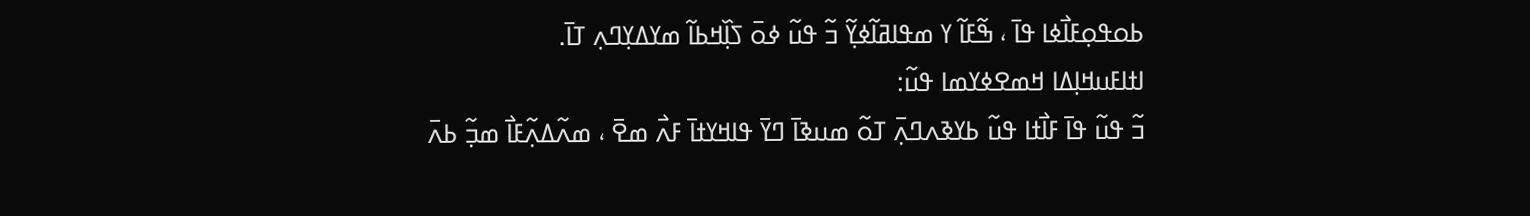ߕߋߟߋ߲ߓߊ߯ߦߊ ߟߊ߫ ، ߒ߬ߓߊ߬ ߌ ߘߟߊߥߊ߬ߦߌ߲߬ ߏ߬ ߟߎ߬ ߦߋ߫ ߖߊ߲߰ߞߕߊ߬ ߘߌߡߌ߲ߣߍ߲ ߠߊ߫.
ߊߙߊߓߎߞߊ߲ߡߊ ߞߘߐߦߌߘߊ ߟߎ߬:
ߏ߬ ߟߎ߬ ߟߊ߫ ߓߊ߯ߙߊ ߟߎ߬ ߕߌߢߍߣߍ߲߫ ߠߋ߬ ߘߎߢߊ߫ ߣߌ߫ ߟߊߞߌߙߊ߫ ߓߍ߯ ߘߐ߫ ، ߘߍ߬ߡߍ߲߬ߓߊ߯ ߘߏ߲߬ ߕߍ߫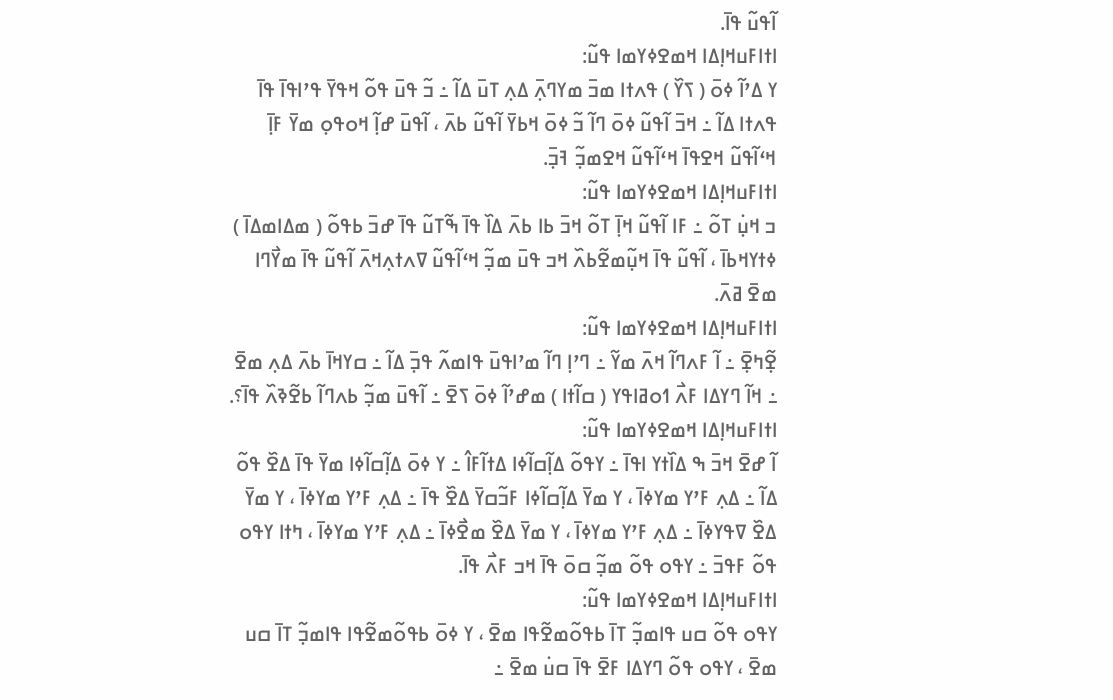ߊ߬ߟߎ߬ ߟߊ߫.
ߊߙߊߓߎߞߊ߲ߡߊ ߞߘߐߦߌߘߊ ߟߎ߬:
ߌ ߡߴߊ߬ ߦߋ߫ ( ߖߌ߰ ) ߟߍߙߊ ߘߏ߫ ߘߌߣߍ߲߫ ߡߍ߲ ߠߎ߫ ߡߊ߬ ߸ ߏ߬ ߟߎ߫ ߟߋ߬ ߞߟߌ߫ ߟߴߊߟߊ߫ ߟߊ߫ ߟߍߙߊ ߡߊ߬ ߸ ߞߏ߫ ߊ߬ߟߎ߬ ߦߋ߫ ߣߊ߬ ߏ߬ ߦߋ߫ ߞߕߌ߫ ߊ߬ߟߎ߬ ߕߍ߫ ، ߊ߬ߟߎ߫ ߝߊ߲߬ ߞߋߟߋ߲ ߘߌ߫ ߓߊ߲߫ ߞߵߊ߬ߟߎ߬ ߞߐߟߊ߫ ߞߵߊ߬ߟߎ߬ ߞߐߘߏ߲߬ ߔߏ߲߫.
ߊߙߊߓߎߞߊ߲ߡߊ ߞߘߐߦߌߘߊ ߟߎ߬:
ߏ ߞߎ߲߭ ߠߋ߬ ߸ ߓߊ ߊ߬ߟߎ߬ ߞߊ߲߫ ߠߋ߬ ߞߏ߫ ߕߊ ߕߍ߫ ߡߊ߰ ߟߊ߫ ߒ߬ߠߎ߬ ߟߊ߫ ߝߏ߫ ߕߟߋ߬ ( ߘߡߊߘߡߊ߫ ) ߦߙߌߞߕߊ߫ ، ߊ߬ߟߎ߬ ߟߊ߫ ߞߎ߲߬ߘߐ߬ߕߍ߰ ߞߏ ߟߎ߫ ߘߏ߲߬ ߞߵߊ߬ߟߎ߬ ߜߍߙߍ߲ߞߍ߫ ߊ߬ߟߎ߬ ߟߊ߫ ߘߌ߯ߣߊ ߘߐ߫ ߥߍ߫.
ߊߙߊߓߎߞߊ߲ߡߊ ߞߘߐߦߌߘߊ ߟߎ߬:
ߐ߲߬ߤߐ߲߫ ߸ ߊ߬ ߓߍߣߊ߬ ߞߍ߫ ߘߌ߬ ߸ ߣߴߊ߲ ߣߊ߬ ߘߴߊߟߎ߫ ߟߊߘߍ߬ ߟߏ߲߫ ߡߊ߬ ߸ ߛߌߞߊ߫ ߕߍ߫ ߡߍ߲ ߘߐ߫ ߸ ߞߊ߬ ߣߌߡߊ ߓߍ߯ ߗߋߥߊߟߌ ( ߛߊ߬ߙߊ ) ߘߝߴߊ߬ ߦߋ߫ ߖߐ߫ ߸ ߊ߬ߟߎ߫ ߘߏ߲߬ ߕߍߣߊ߬ ߕߐ߬ߢߍ߰ ߟߊ߫؟.
ߊߙߊߓߎߞߊ߲ߡߊ ߞߘߐߦߌߘߊ ߟߎ߬:
ߊ߬ ߝߐ߫ ߞߏ߫ ߒ ߡߊ߰ߙߌ ߊߟߊ߫ ߸ ߌߟߋ߬ ߡߊ߲߬ߛߊ߬ߦߊ ߡߙߊ߬ߓߊ߮ ߸ ߌ ߦߋ߫ ߡߊ߲߬ߛߊ߬ߦߊ ߘߌ߫ ߟߊ߫ ߡߐ߰ ߟߋ߬ ߡߊ߬ ߸ ߡߍ߲ ߓߴߌ ߘߌߦߊ߫ ، ߌ ߘߌ߫ ߡߊ߲߬ߛߊ߬ߦߊ ߓߏ߬ߛߌ߫ ߡߐ߰ ߟߊ߫ ߸ ߡߍ߲ ߓߴߌ ߘߌߦߊ߫ ، ߌ ߘߌ߫ ߡߐ߰ ߜߟߌߦߊ߫ ߸ ߡߍ߲ ߓߴߌ ߘߌߦߊ߫ ، ߌ ߘߌ߫ ߡߐ߰ ߘߐ߯ߦߊ߫ ߸ ߡߍ߲ ߓߴߌ ߘߌߦߊ߫ ، ߤߙߊ ߌߟߋ ߟߋ߬ ߓߟߏ߫ ߸ ߌߟߋ ߟߋ߬ ߘߏ߲߬ ߛߋ߫ ߟߊ߫ ߞߏ ߓߍ߯ ߟߊ߫.
ߊߙߊߓߎߞߊ߲ߡߊ ߞߘߐߦߌߘߊ ߟߎ߬:
ߌߟߋ ߟߋ߬ ߛߎ ߟߊߘߏ߲߬ ߠߊ߫ ߕߟߋ߬ߘߐ߬ߟߊ ߘߐ߫ ، ߌ ߦߋ߫ ߕߟߋ߬ߘߐ߬ߟߊ ߟߊߘߏ߲߬ ߠߊ߫ ߛߎ ߘߐ߫ ، ߌߟߋ ߟߋ߬ ߣߌߡߊ ߓߐ߫ ߟߊ߫ ߛߎ߭ ߘߐ߫ ߸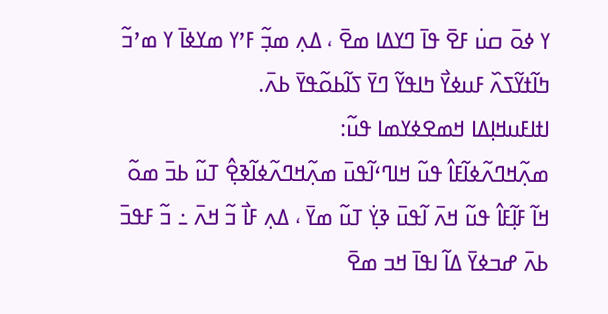ߌ ߦߋ߫ ߛߎ߭ ߓߐ߫ ߟߊ߫ ߣߌߡߊ ߘߐ߫ ، ߡߍ߲ ߘߏ߲߬ ߓߴߌ ߘߌߦߊ߫ ߌ ߘߴߏ߬ ߤߊ߬ߙߌ߬ߖߍ߰ ߓߎߦߌ߯ ߤߊߟߌ߬ ߣߌ߫ ߖߊ߬ߕߋ߬ߟߌ߫ ߕߍ߫.
ߊߙߊߓߎߞߊ߲ߡߊ ߞߘߐߦߌߘߊ ߟߎ߬:
ߘߍ߲߬ߞߣߍ߬ߦߊ߬ߓߊ߮ ߟߎ߬ ߞߊߣߵߊ߬ߟߎ߫ ߘߍ߲߬ߞߣߍ߬ߦߊ߬ߢߐ߲߮ ߠߎ߬ ߕߏ߫ ߘߋ߬ ߞߊ߬ ߓߊ߲߬ߓߊ߮ ߟߎ߬ ߞߍ߫ ߊ߬ߟߎ߫ ߢߌ߲߭ ߠߎ߬ ߘߌ߫ ، ߡߍ߲ ߓߊ߯ ߏ߬ ߞߍ߫ ߸ ߏ߬ ߓߟߏ߫ ߕߍ߫ ߝߏߦߌ߫ ߡߊ߬ ߊߟߊ߫ ߞߏ ߘߐ߫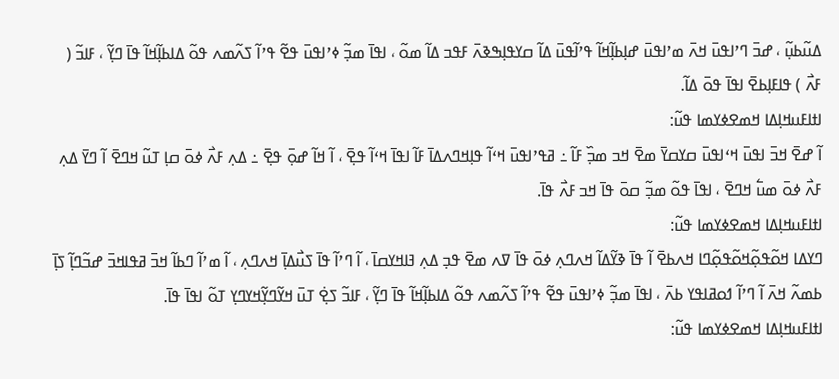ߡߎ߬ߕߎ߲߬ ، ߝߏ߫ ߣߴߊߟߎ߫ ߞߍ߫ ߘߴߊߟߎ߫ ߝߊ߲ߕߊ߲߬ߞߊ߬ ߟߴߊ߬ߟߎ߫ ߡߊ߬ ߛߌߟߊ߲ߒߢߍ߫ ߓߟߏ ߡߊ߬ ߘߋ߬ ، ߊߟߊ߫ ߘߏ߲߬ ߦߴߊߟߎ߫ ߟߐ߬ ߟߴߊ߬ ߖߍ߬ߘߍ ߟߋ߬ ߡߊߕߊ߲߬ߞߊ߬ ߟߊ߫ ߣߌ߲߬ ، ߓߊߏ߬ ( ߓߍ߯ ) ߟߊߓߊ߲ߕߐ߫ ߊߟߊ߫ ߟߋ߫ ߡߊ߬.
ߊߙߊߓߎߞߊ߲ߡߊ ߞߘߐߦߌߘߊ ߟߎ߬:
ߊ߬ ߝߐ߫ ߞߏ߫ ߊߟߎ߫ ߞߵߊߟߎ߫ ߛߌߛߌ߫ ߘߐ߫ ߞߏ ߘߏ߲߰ ߓߊ߬ ߸ ߥߟߴߊߟߎ߫ ߞߵߊ߬ ߟߊ߲ߞߣߍߡߊ߫ ߓߊ߬ ߊߟߊ߫ ߞߵߊ߬ ߟߐ߲߫ ، ߊ߬ ߞߊ߬ ߝߋ߲߫ ߟߐ߲߫ ߸ ߡߍ߲ ߓߍ߯ ߦߋ߫ ߛߊ߲ ߠߎ߬ ߞߣߐ߫ ߊ߬ ߣߌ߫ ߡߍ߲ ߓߍ߯ ߦߋ߫ ߘߎ߱ ߞߣߐ߫ ، ߊߟߊ߫ ߟߋ߬ ߘߏ߲߬ ߛߋ߫ ߟߊ߫ ߞߏ ߓߍ߯ ߟߊ߫.
ߊߙߊߓߎߞߊ߲ߡߊ ߞߘߐߦߌߘߊ ߟߎ߬:
ߣߌߡߊ ߞߋ߬ߟߋ߲߬ߞߋ߬ߟߋ߲߬ߣߊ ߞߍߕߐ߫ ߊ߬ ߟߊ߫ ߢߌ߬ߡߊ߬ ߞߍߣߍ߲ ߦߋ߫ ߟߊ߫ ߜߍ ߘߐ߫ ߟߏ߲ ߡߍ߲ ߔߊߞߌߛߊ߫ ، ߊ߬ ߣߴߊ߬ ߟߊ߫ ߖߎ߯ߡߊ߲߫ ߞߍߣߍ߲ ، ߊ߬ ߘߴߊ߬ ߣߕߊ߬ ߞߏ߫ ߥߟߊߞߏ߫ ߝߏ߬ߣߊ߲߬ ߖߊ߲߫ ߕߘߍ߬ ߞߍ߫ ߊ߬ ߣߴߊ߬ ߗߋߥߊߟߌ ߕߍ߫ ، ߊߟߊ߫ ߘߏ߲߬ ߦߴߊߟߎ߫ ߟߐ߬ ߟߴߊ߬ ߖߍ߬ߘߍ ߟߋ߬ ߡߊߕߊ߲߬ߞߊ߬ ߟߊ߫ ߣߌ߲߬ ، ߓߊߏ߬ ߖߐ߲߭ ߠߎ߫ ߞߌ߬ߣߌ߲߬ߞߌߣߌ߲ ߠߋ߬ ߊߟߊ߫ ߟߊ߫.
ߊߙߊߓߎߞߊ߲ߡߊ ߞߘߐߦߌߘߊ ߟߎ߬: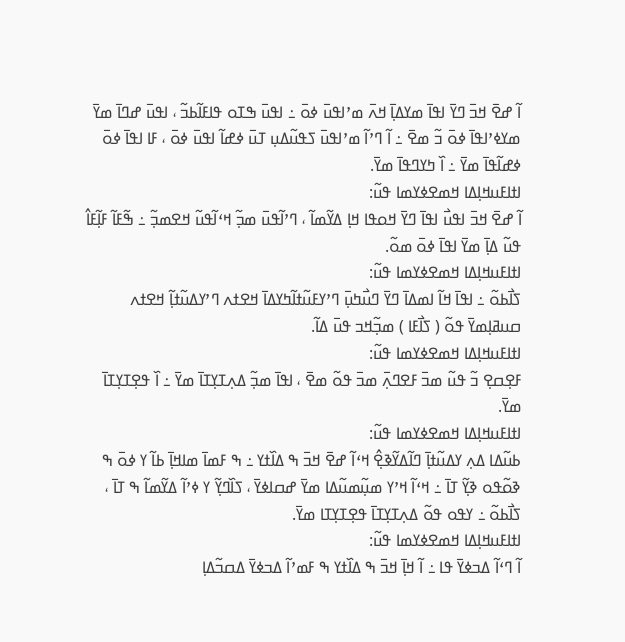ߊ߬ ߝߐ߫ ߞߏ߫ ߣߌ߫ ߊߟߊ߫ ߘߌߡߊ߲߫ ߞߍ߫ ߘߴߊߟߎ߫ ߦߋ߫ ߸ ߊߟߎ߫ ߒߠߋ ߟߊߓߊ߬ߕߏ߬ ، ߊߟߎ߫ ߝߣߊ߫ ߘߌ߫ ߘߌߦߴߊߟߊ߫ ߦߋ߫ ߏ߬ ߘߐ߫ ߸ ߊ߬ ߣߴߊ߬ ߘߴߊߟߎ߫ ߖߟߎ߬ߡߎ߲ ߠߎ߫ ߦߝߊ߬ ߊߟߎ߫ ߦߋ߫ ، ߓߊ ߊߟߊ߫ ߦߋ߫ ߦߝߊ߬ߟߊ߫ ߘߌ߫ ߸ ߊ߰ ߤߌߣߟߊ߫ ߘߌ߫.
ߊߙߊߓߎߞߊ߲ߡߊ ߞߘߐߦߌߘߊ ߟߎ߬:
ߊ߬ ߝߐ߫ ߞߏ߫ ߊߟߎ߯ ߊߟߊ߫ ߣߌ߫ ߞߋߟߊ ߞߊ߲ ߡߌ߬ߘߊ߬ ، ߣߴߊ߬ߟߎ߫ ߘߏ߲߬ ߞߵߊ߬ߟߎ߬ ߞߐߘߏ߲߬ ߸ ߒ߬ߓߊ߬ ߓߊ߲߬ߓߊ߮ ߟߎ߬ ߡߊ߲߫ ߘߌ߫ ߊߟߊ߫ ߦߋ߫ ߘߋ߬.
ߊߙߊߓߎߞߊ߲ߡߊ ߞߘߐߦߌߘߊ ߟߎ߬:
ߖߊ߯ߕߋ߬ ߸ ߊߟߊ߫ ߞߊ߬ ߊߘߡߊ߫ ߣߌ߫ ߣߎ߯ߤߎ߲߫ ߣߴߌߓߎ߬ߙߊ߬ߤߌߡߊ߫ ߞߐߙߍ ߣߴߌߡߎ߬ߙߊ߲߬ ߞߐߙߍ ߛߎߥߊ߲ߘߌ߫ ߟߋ߬ ( ߖߊ߯ߓߊ ) ߘߏ߲߬ߞߏ ߟߎ߫ ߡߊ߬.
ߊߙߊߓߎߞߊ߲ߡߊ ߞߘߐߦߌߘߊ ߟߎ߬:
ߓߐ߲ߛߐ߲ ߏ߬ ߟߎ߬ ߘߏ߫ ߓߐߣߍ߲߫ ߘߏ߫ ߟߋ߬ ߘߐ߫ ، ߊߟߊ߫ ߘߏ߲߬ ߡߍ߲ߠߌ߲ߠߊ߫ ߘߌ߫ ߸ ߊ߰ ߟߐ߲ߠߌ߲ߠߊ߫ ߘߌ߫.
ߊߙߊߓߎߞߊ߲ߡߊ ߞߘߐߦߌߘߊ ߟߎ߬:
ߕߎ߬ߡߊ ߡߍ߲ ߌߡߎ߬ߙߊ߲߫ ߣߊ߬ߡߌ߬ߢߐ߲߮ ߞߵߊ߬ ߝߐ߫ ߞߏ߫ ߒ ߡߊ߰ߙߌ ߸ ߒ ߓߘߊ߫ ߘߊߞߊ߲߫ ߕߊ߬ ߌ ߦߋ߫ ߒ ߢߋ߬ߟߋ ߢߌ߲߬ ߠߊ߫ ߸ ߞߵߊ߬ ߞߴߌ ߘߎ߲߬ߘߎ߬ߡߊ ߘߌ߫ ߝߛߊߦߌ߫ ، ߖߊ߰ߣߌ߲߬ ߌ ߦߴߊ߬ ߡߌ߬ߘߊ߬ ߒ ߠߊ߫ ، ߖߊ߯ߕߋ߬ ߸ ߌߟߋ ߟߋ߬ ߡߍ߲ߠߌ߲ߠߊ߫ ߟߐ߲ߠߌ߲ߠߊ ߘߌ߫.
ߊߙߊߓߎߞߊ߲ߡߊ ߞߘߐߦߌߘߊ ߟߎ߬:
ߊ߬ ߣߵߊ߬ ߡߏߦߌ߫ ߟߊ ߸ ߊ߬ ߞߊ߲߫ ߞߏ߫ ߒ ߡߊ߰ߙߌ ߒ ߓߘߴߊ߬ ߡߏߦߌ߫ ߡߛߏ߬ߡߊ߲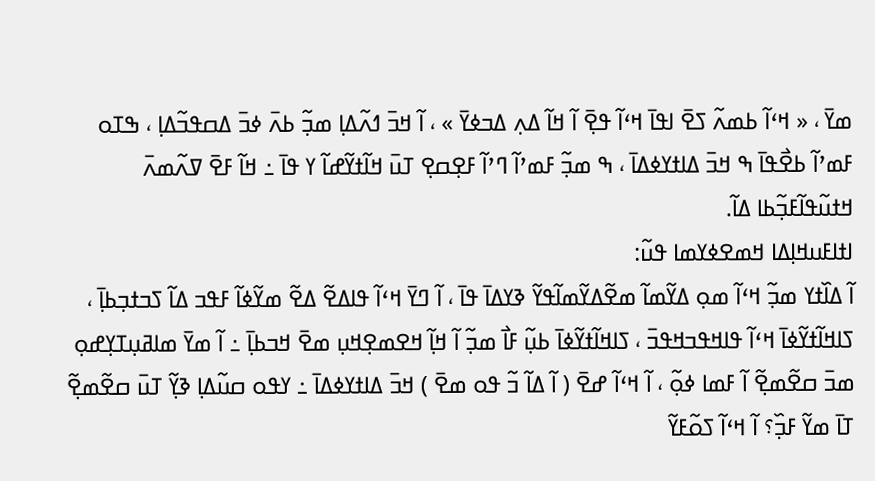ߘߌ߫ ، « ߞߵߊ߬ ߕߘߍ߬ ߖߐ߫ ߊߟߊ߫ ߞߵߊ߬ ߟߐ߲߫ ߊ߬ ߞߊ߬ ߡߍ߲ ߡߏߦߌ߫ » ، ߊ߬ ߞߏ߫ ߗߍ߬ߡߊ߲ ߘߏ߲߬ ߕߍ߫ ߦߏ߫ ߡߛߟߏ߬ߡߊ߲ ، ߒߠߋ ߓߘߴߊ߬ ߕߐ߯ߟߊ߫ ߒ ߞߏ߫ ߡߊߙߌߦߡߊ߫ ، ߒ ߘߏ߲߬ ߓߘߴߊ߬ ߣߴߊ߬ ߓߐ߲ߛߐ߲ ߠߎ߫ ߞߊ߬ߙߌ߬ߝߊ߬ ߌ ߟߊ߫ ߸ ߞߊ߬ ߓߐ߫ ߜߍ߬ߘߍ߫ ߞߙߎ߬ߟߊ߬ߓߏ߲߬ߕߊ ߡߊ߬.
ߊߙߊߓߎߞߊ߲ߡߊ ߞߘߐߦߌߘߊ ߟߎ߬:
ߊ߬ ߡߊ߰ߙߌ ߘߏ߲߬ ߞߵߊ߬ ߘߋ߲ ߡߌ߬ߘߊ߬ ߘߐ߬ߡߌ߬ߘߊ߬ߟߌ߬ ߢߌߡߊ߫ ߟߊ߫ ، ߊ߬ ߣߌ߫ ߞߵߊ߬ ߟߊߡߐ߬ ߡߐ߬ ߘߌ߬ߦߊ߬ ߓߟߏ ߡߊ߬ ߖߏߙߏ߲ߕߊ߲߫ ، ߖߊߞߊ߬ߙߌ߬ߦߊ߫ ߞߵߊ߬ ߟߊߞߟߏߞߟߏ߫ ، ߖߊߞߊ߬ߙߌ߬ߦߊ߫ ߕߎ߲߬ ߓߊ߯ ߘߏ߲߬ ߊ߬ ߞߊ߲߬ ߞߐߘߐ߲ߞߎ߲ ߘߐ߫ ߞߏߕߊ߲߫ ߸ ߊ߬ ߘߌ߫ ߘߊߥߎ߲ߠߌ߲ߝߋ߲ ߘߏ߫ ߛߐ߬ߘߐ߲߬ ߊ߬ ߓߘߊ ߦߋ߲߬ ، ߊ߬ ߞߵߊ߬ ߝߐ߫ ( ߊ߬ ߡߊ߬ ߏ߬ ߟߋ ߘߐ߫ ) ߞߏ߫ ߡߊߙߌߦߡߊ߫ ߸ ߌߟߋ ߛߎ߬ߡߊ߲ ߢߌ߲߬ ߠߎ߫ ߛߐ߬ߘߐ߲߬ ߠߊ߫ ߘߌ߬ ߓߏ߲߰؟ ߊ߬ ߞߵߊ߬ ߖߋ߬ߓߌ߬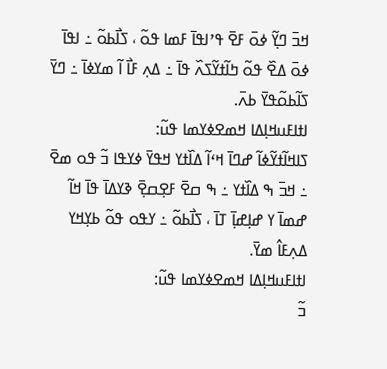ߞߏ߫ ߣߌ߲߬ ߦߋ߫ ߓߐ߫ ߟߴߊߟߊ߫ ߓߘߊ ߟߋ߬ ، ߖߊ߯ߕߋ߬ ߸ ߊߟߊ߫ ߦߋ߫ ߡߐ߰ ߟߋ߬ ߤߊ߬ߙߌ߬ߖߍ߰ ߟߊ߫ ߸ ߡߍ߲ ߓߊ߯ ߊ߬ ߘߌߦߊ߫ ߸ ߣߌ߫ ߖߊ߬ߕߋ߬ߟߌ߫ ߕߍ߫.
ߊߙߊߓߎߞߊ߲ߡߊ ߞߘߐߦߌߘߊ ߟߎ߬:
ߖߊߞߊ߬ߙߌ߬ߦߊ߬ ߝߣߊ߫ ߞߵߊ߬ ߡߊ߰ߙߌ ߞߟߌ߫ ߦߌߟߊ ߏ߬ ߟߋ ߘߐ߫ ߸ ߞߏ߫ ߒ ߡߊ߰ߙߌ ߸ ߒ ߛߐ߫ ߓߐ߲ߛߐ߲߫ ߢߌߡߊ߫ ߟߊ߫ ߞߊ߬ ߝߘߊ߫ ߌ ߝߊ߲ߝߊ߲߫ ߠߊ߫ ، ߖߊ߯ߕߋ߬ ߸ ߌߟߋ ߟߋ߬ ߕߌ߲ߞߌ ߡߍ߲ߓߊ߮ ߘߌ߫.
ߊߙߊߓߎߞߊ߲ߡߊ ߞߘߐߦߌߘߊ ߟߎ߬:
ߏ߬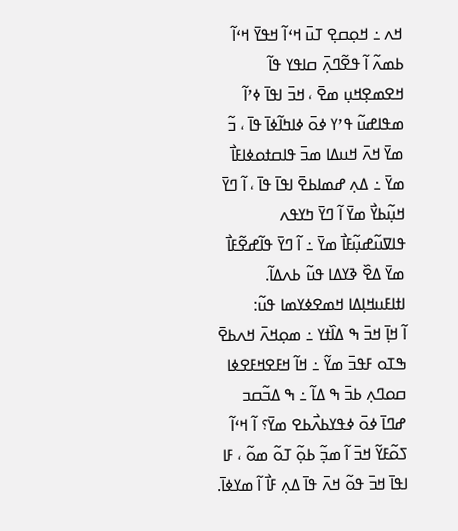ߞߍ ߸ ߞߋ߲ߛߐ߲ ߠߎ߫ ߞߵߊ߬ ߞߟߌ߫ ߞߵߊ߬ ߕߘߍ߬ ߊ߬ ߟߐ߬ߣߍ߲߫ ߛߊߟߌ ߟߊ߬ ߞߐߘߐ߲ߞߎ߲ ߘߐ߫ ، ߞߏ߫ ߊߟߊ߫ ߦߴߊ߬ ߘߟߊߝߎ߬ ߟߴߌ ߦߋ߫ ߦߊߤߊ߬ߦߊ߫ ߟߊ߫ ، ߏ߬ ߘߌ߫ ߞߍ߫ ߞߎߡߊ ߘߏ߫ ߟߊߛߙߋߦߊߓߊ߯ ߘߌ߫ ߸ ߡߍ߲ ߝߘߊߕߐ߫ ߊߟߊ߫ ߟߊ߫ ، ߊ߬ ߣߌ߫ ߞߎ߲߬ߕߌ߯ ߘߌ߫ ߊ߬ ߣߌ߫ ߤߌߟߍ ߟߊߜߎ߬ߝߎ߲߬ߓߊ߯ ߘߌ߫ ߸ ߊ߬ ߣߌ߫ ߟߊ߬ߝߐ߬ߓߊ߯ ߘߌ߫ ߡߐ߰ ߢߌߡߊ ߟߎ߬ ߕߍߡߊ߬.
ߊߙߊߓߎߞߊ߲ߡߊ ߞߘߐߦߌߘߊ ߟߎ߬:
ߊ߬ ߞߊ߲߫ ߞߏ߫ ߒ ߡߊ߰ߙߌ ߸ ߘߋ߲ߞߍ߫ ߞߍߕߐ߫ ߒߠߋ ߓߟߏ߫ ߘߌ߬ ߸ ߞߊ߬ ߞߓߐߞߓߐߦߊ ߛߋߣߍ߲ ߕߏ߫ ߒ ߡߊ߬ ߸ ߒ ߡߏ߬ߛߏ ߝߣߊ߫ ߦߋ߫ ߦߟߌߕߍ߯ߕߐ ߘߌ߫؟ ߊ߬ ߞߵߊ߬ ߖߋ߬ߓߌ߬ ߞߏ߫ ߊ߬ ߘߏ߲߬ ߕߋ߲߬ ߠߋ߬ ߘߋ߬ ، ߓߊ ߊߟߊ߫ ߞߏ߫ ߟߋ߬ ߞߍ߫ ߟߊ߫ ߡߍ߲ ߓߊ߯ ߊ߬ ߘߌߦߊ߫.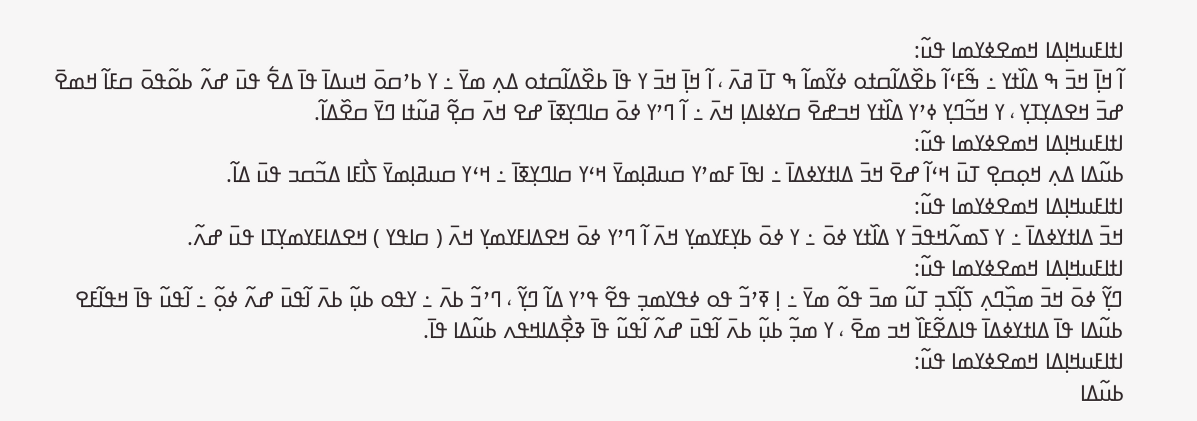ߊߙߊߓߎߞߊ߲ߡߊ ߞߘߐߦߌߘߊ ߟߎ߬:
ߊ߬ ߞߊ߲߫ ߞߏ߫ ߒ ߡߊ߰ߙߌ ߸ ߒ߬ߓߵߊ߬ ߕߐ߰ߡߊ߬ߛߙߋ ߦߌ߬ߘߊ߬ ߒ ߠߊ߫ ߥߍ߫ ، ߊ߬ ߞߊ߲߫ ߞߏ߫ ߌ ߟߊ߫ ߕߐ߰ߡߊ߬ߛߙߋ ߡߍ߲ ߘߌ߫ ߸ ߌ ߕߴߛߋ߫ ߞߎߡߊ߫ ߟߊ߫ ߡߐ߱ ߟߎ߫ ߝߍ߬ ߕߋ߬ߟߋ߫ ߛߓߊ߬ ߞߘߐ߫ ߝߏ߫ ߞߐߡߌ߲ߠߌ߲ ، ߌ ߞߏ߬ߣߌ߲ ߦߴߌ ߡߊ߰ߙߌ ߞߏߝߐ߫ ߛߌߦߊߡߊ߲ ߞߍ߫ ߸ ߊ߬ ߣߴߌ ߦߋ߫ ߛߊߣߌ߲ߧߊ߫ ߝߐ ߞߍ߫ ߛߐ߲߬ ߥߎ߬ߙߊ ߣߌ߫ ߛߐ߰ߡߊ߬.
ߊߙߊߓߎߞߊ߲ߡߊ ߞߘߐߦߌߘߊ ߟߎ߬:
ߕߎ߬ߡߊ ߡߍ߲ ߞߋ߲ߛߐ߲ ߠߎ߫ ߞߵߊ߬ ߝߐ߫ ߞߏ߫ ߡߊߙߌߦߡߊ߫ ߸ ߊߟߊ߫ ߓߘߴߌ ߛߎߥߊ߲ߘߌ߫ ߞߵߌ ߛߊߣߌ߲ߧߊ߫ ߸ ߞߵߌ ߛߎߥߊ߲ߘߌ߫ ߖߊ߯ߓߊ ߡߏ߬ߛߏ ߟߎ߫ ߡߊ߬.
ߊߙߊߓߎߞߊ߲ߡߊ ߞߘߐߦߌߘߊ ߟߎ߬:
ߞߏ߫ ߡߊߙߌߦߡߊ߫ ߸ ߌ ߖߘߍ߬ߞߟߏ߫ ߌ ߡߊ߰ߙߌ ߦߋ߫ ߸ ߌ ߦߋ߫ ߕߌ߲ߓߌߘߌ߲ ߞߍ߫ ߊ߬ ߣߴߌ ߦߋ߫ ߞߐߡߊߓߌߘߌ߲ ߞߍ߫ ( ߛߊߟߌ ) ߞߐߡߊߓߌߘߌ߲ߠߊ ߟߎ߫ ߝߍ߬.
ߊߙߊߓߎߞߊ߲ߡߊ ߞߘߐߦߌߘߊ ߟߎ߬:
ߣߌ߲߬ ߦߋ߫ ߞߏ߫ ߘߏ߲߰ߣߍ߲ ߖߊ߲߬ߖߏ߲ ߠߎ߬ ߘߏ߫ ߟߋ߬ ߘߌ߫ ߸ ߊ߲ ߧߴߏ߬ ߟߋ ߦߟߌߘߏ߲ ߟߐ߬ ߟߴߌ ߡߊ߬ ߣߌ߲߬ ، ߣߴߏ߬ ߕߍ߫ ߸ ߌߟߋ ߕߎ߲߬ ߕߍ߫ ߊ߬ߟߎ߫ ߝߍ߬ ߦߋ߲߬ ߸ ߊ߬ߟߎ߬ ߟߊ߫ ߞߟߊ߬ߓߐ ߕߎ߬ߡߊ ߟߊ߫ ߡߊߙߌߦߡߊ߫ ߟߊߡߐ߬ߓߊ߰ ߞߏ ߘߐ߫ ، ߌ ߘߏ߲߬ ߕߎ߲߬ ߕߍ߫ ߊ߬ߟߎ߫ ߝߍ߬ ߊ߬ߟߎ߬ ߟߊ߫ ߢߐ߲߯ߡߊߞߟߍ ߕߎ߬ߡߊ ߟߊ߫.
ߊߙߊߓߎߞߊ߲ߡߊ ߞߘߐߦߌߘߊ ߟߎ߬:
ߕߎ߬ߡߊ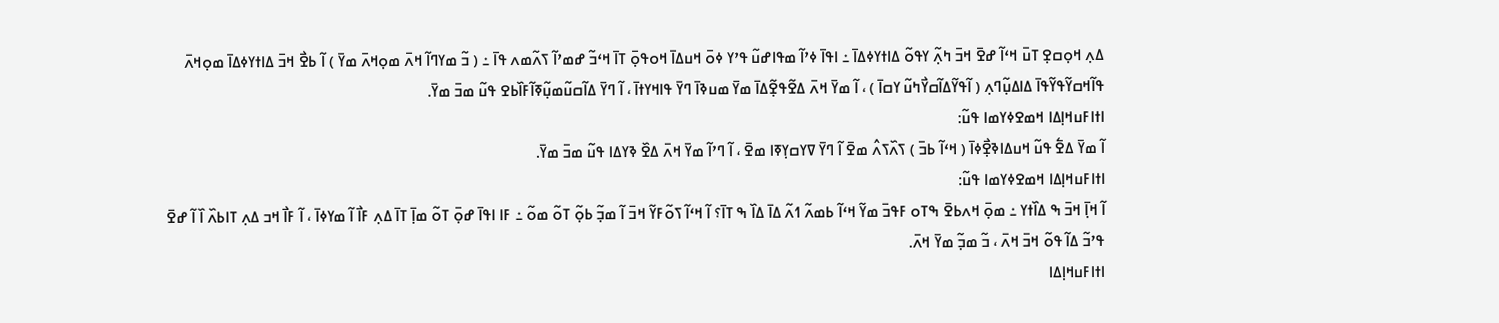ߡߍ߲ ߞߋ߲ߛߐ߲ ߠߎ߫ ߞߵߊ߬ ߝߐ߫ ߞߏ߫ ߤߍ߲߬ ߌߟߋ߬ ߡߊߙߌߦߡߊ߫ ߸ ߊߟߊ߫ ߦߴߊ߬ ߘߟߊߝߎ߬ ߟߴߌ ߦߋ߫ ߞߎߡߊ߫ ߞߋߟߋ߲߫ ߠߊ߫ ߞߵߏ߬ ߝߘߴߊ߬ ߖߍ߬ߘߍ ߟߊ߫ ߸ ( ߏ߬ ߘߌߣߊ߬ ߞߍ߫ ߘߋ߲ߞߍ߫ ߘߌ߫ ) ߊ߬ ߕߐ߯ ߞߏ߫ ߡߊߙߌߦߡߊ߫ ߘߋ߲ߞߍ߫ ߟߊ߬ߞߛߌ߬ߟߌ߬ߟߊ߫ ߡߊߡߎ߲߬ߣߍ߲ ( ߊ߬ߟߌ߬ߡߊ߬ߛߌ߯ߤߎ߬ ߌߛߊ߫ ) ، ߊ߬ ߘߌ߫ ߞߍ߫ ߡߐ߬ߟߐ߲߬ߡߊ߫ ߘߌ߫ ߘߎߢߊ߫ ߣߌ߫ ߟߊߞߌߙߊ߫ ، ߊ߬ ߣߌ߫ ߡߊ߬ߛߎ߬ߘߎ߲߬ߧߊ߬ߓߊ߰ߕߐ ߟߎ߬ ߘߏ߫ ߘߌ߫.
ߊߙߊߓߎߞߊ߲ߡߊ ߞߘߐߦߌߘߊ ߟߎ߬:
ߊ߬ ߘߌ߫ ߡߐ߱ ߟߎ߬ ߞߎߡߊߢߐ߲߯ߦߊ߫ ( ߞߵߊ߬ ߕߏ߫ ) ߖߍ߰ߖߍ߮ ߘߐ߫ ߊ߬ ߣߌ߫ ߜߌߛߌ߲ߧߊ ߘߐ߫ ، ߊ߬ ߣߴߊ߬ ߘߌ߫ ߞߍ߫ ߡߐ߰ ߢߌߡߊ ߟߎ߬ ߘߏ߫ ߘߌ߫.
ߊߙߊߓߎߞߊ߲ߡߊ ߞߘߐߦߌߘߊ ߟߎ߬:
ߊ߬ ߞߊ߲߫ ߞߏ߫ ߒ ߡߊ߰ߙߌ ߸ ߘߋ߲߫ ߞߍߕߐ߫ ߒߠߋ ߓߟߏ߫ ߘߌ߬ ߞߵߊ߬ ߕߘߍ߬ ߗߍ߬ ߡߊ߫ ߡߊ߰ ߒ ߠߊ߫؟ ߊ߬ ߞߵߊ߬ ߖߋ߬ߓߌ߬ ߞߏ߫ ߊ߬ ߘߏ߲߬ ߕߋ߲߬ ߠߋ߬ ߘߋ߬ ߸ ߓߊ ߊߟߊ߫ ߝߋ߲߫ ߠߋ߬ ߘߊ߲߫ ߠߊ߫ ߡߍ߲ ߓߊ߯ ߊ߬ ߘߌߦߊ߫ ، ߊ߬ ߓߊ߯ ߞߏ ߡߍ߲ ߠߊߕߍ߰ ߊ߰ ߊ߬ ߝߐ߫ ߟߴߏ߬ ߡߊ߬ ߟߋ߬ ߞߏ߫ ߞߍ߫ ، ߏ߬ ߘߏ߲߬ ߘߌ߫ ߞߍ߫.
ߊߙߊߓߎߞߊ߲ߡߊ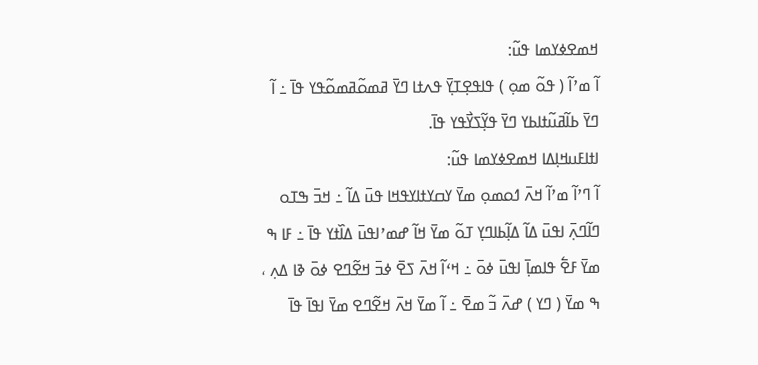ߞߘߐߦߌߘߊ ߟߎ߬:
ߊ߬ ߘߴߊ߬ ( ߟߋ߬ ߘߋ߲ ) ߟߊߟߐ߲ߠߌ߲߫ ߟߍߙߊ ߣߌ߫ ߥߘߋ߬ߥߘߋ߬ߟߌ ߟߊ߫ ߸ ߊ߬ ߣߌ߫ ߕߊ߬ߥߎ߬ߙߊߕߌ ߣߌ߫ ߟߌ߲߬ߖߌ߯ߟߌ ߟߊ߫.
ߊߙߊߓߎߞߊ߲ߡߊ ߞߘߐߦߌߘߊ ߟߎ߬:
ߊ߬ ߣߴߊ߬ ߘߴߊ߬ ߞߍ߫ ߗߋߘߋ߲ ߘߌ߫ ߌߛߌߙߊߌߟߞߊ ߟߎ߫ ߡߊ߬ ߸ ߞߏ߫ ߒߠߋ ߣߊ߬ߣߍ߲߫ ߊߟߎ߫ ߡߊ߬ ߡߊ߲߬ߕߊߣߌ߲ ߠߋ߬ ߘߌ߫ ߞߊ߬ ߝߘߴߊߟߎ߫ ߡߊ߰ߙߌ ߟߊ߫ ߸ ߓߊ ߒ ߘߌ߫ ߓߐ߱ ߟߊߘߊ߲߫ ߊߟߎ߫ ߦߋ߫ ߸ ߞߵߊ߬ ߞߍ߫ ߖߐ߫ ߦߏ߫ ߞߐ߬ߣߐ ߦߋ߫ ߢߊ ߡߍ߲ ، ߒ ߘߌ߫ ( ߣߌ ) ߝߍ߫ ߏ߬ ߘߐ߫ ߸ ߊ߬ ߘߌ߫ ߞߍ߫ ߞߐ߬ߣߐ ߘߌ߫ ߊߟߊ߫ ߟߊ߫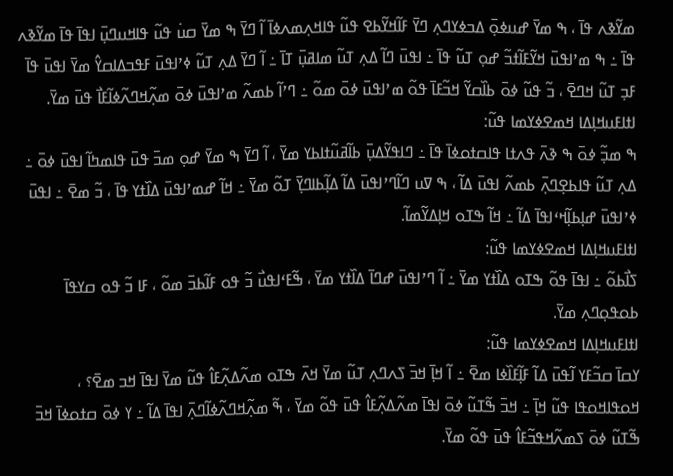ߘߌ߬ߢߍ ߟߊ߫ ، ߒ ߘߌ߫ ߝߎߦߋ߲߫ ߡߏߦߌߣߍ߲ ߣߌ߫ ߓߊ߬ߞߌ߬ߕߐ ߟߎ߬ ߟߊߞߍ߲ߘߍߦߊ߫ ߊ߬ ߣߌ߫ ߒ ߘߌ߫ ߛߎ߭ ߟߎ߬ ߟߊߞߎߣߎ߲߫ ߊߟߊ߫ ߟߊ߫ ߘߌ߬ߢߍ ߟߊ߫ ߸ ߒ ߘߴߊߟߎ߫ ߞߌ߬ߓߊ߬ߙߏ߬ ߝߋ߲ ߠߎ߬ ߟߊ߫ ߸ ߊߟߎ߫ ߣߊ߬ ߡߍ߲ ߠߎ߬ ߘߊߥߎ߲߫ ߠߊ߫ ߸ ߊ߬ ߣߌ߫ ߡߍ߲ ߠߎ߬ ߦߴߊߟߎ߫ ߓߟߏߡߊߛߌ߮ ߘߌ߫ ߊߟߎ߫ ߟߊ߫ ߓߏ߲ ߠߎ߬ ߞߣߐ߫ ، ߏ߬ ߟߎ߬ ߦߋ߫ ߕߊ߰ߛߌ߬ ߞߏ߬ߓߊ߫ ߟߋ߬ ߘߴߊߟߎ߫ ߦߋ߫ ߘߋ߬ ߸ ߣߴߊ߬ ߕߘߍ߬ ߘߴߊߟߎ߫ ߦߋ߫ ߘߍ߲߬ߞߣߍ߬ߦߊ߬ߓߊ߯ ߟߎ߫ ߘߌ߫.
ߊߙߊߓߎߞߊ߲ߡߊ ߞߘߐߦߌߘߊ ߟߎ߬:
ߒ ߘߏ߲߬ ߦߋ߫ ߒ ߢߍ߫ ߟߍߙߊ ߟߊߛߙߋߦߊ߫ ߟߊ߫ ߸ ߣߊߟߌ߬ߡߎ߲߫ ߕߊ߬ߥߎ߬ߙߊߕߌ ߘߌ߫ ، ߊ߬ ߣߌ߫ ߒ ߘߌ߫ ߝߋ߲ ߘߏ߫ ߟߎ߫ ߟߊߘߤߊ߬ ߊߟߎ߫ ߦߋ߫ ߸ ߡߍ߲ ߠߎ߬ ߟߊߕߐ߲ߣߍ߲߫ ߕߘߍ߬ ߊߟߎ߫ ߡߊ߬ ، ߒ ߜߎ ߣߊ߬ߣߴߊߟߎ߫ ߡߊ߬ ߡߊ߲߬ߕߊߣߌ߲߫ ߠߋ߬ ߘߌ߫ ߸ ߞߊ߬ ߝߘߴߊߟߎ߫ ߡߊ߰ߙߌ ߟߊ߫ ، ߏ߬ ߘߐ߫ ߸ ߊߟߎ߫ ߦߴߊߟߎ߫ ߝߊ߲ߕߊ߲߬ߞߵߊߟߊ߫ ߡߊ߬ ߸ ߞߊ߬ ߒߠߋ ߞߊ߲ߡߌ߬ߘߊ߬.
ߊߙߊߓߎߞߊ߲ߡߊ ߞߘߐߦߌߘߊ ߟߎ߬:
ߖߊ߯ߕߋ߬ ߸ ߊߟߊ߫ ߟߋ߬ ߒߠߋ ߡߊ߰ߙߌ ߘߌ߫ ߸ ߊ߬ ߣߴߊߟߎ߫ ߝߣߊ߫ ߡߊ߰ߙߌ ߘߌ߫ ، ߒ߬ߓߵߊߟߎ߯ ߏ߬ ߟߋ ߓߊ߬ߕߏ߫ ߘߋ߬ ، ߓߊ ߏ߬ ߟߋ ߛߌߟߊ߫ ߕߋߟߋ߲ߣߍ߲ ߘߌ߫.
ߊߙߊߓߎߞߊ߲ߡߊ ߞߘߐߦߌߘߊ ߟߎ߬:
ߌߛߊ߫ ߛߏ߬ߓߌ ߊ߬ߟߎ߫ ߡߊ߬ ߓߊ߲߬ߓߊ߰ߦߊ ߘߐ߫ ߸ ߊ߬ ߞߊ߲߫ ߞߏ߫ ߖߍߣߍ߲ ߠߎ߬ ߘߌ߫ ߞߍ߫ ߒߠߋ ߘߍ߬ߡߍ߲߬ߓߊ߮ ߟߎ߬ ߘߌ߫ ߊߟߊ߫ ߞߏ ߘߐ߫؟ ، ߞߋߟߊߞߋߟߊ ߟߎ߬ ߞߊ߲߫ ߸ ߞߏ߫ ߒ߬ߠߎ߬ ߦߋ߫ ߊߟߊ߫ ߘߍ߬ߡߍ߲߬ߓߊ߮ ߟߎ߫ ߟߋ߬ ߘߌ߫ ، ߒ߬ ߘߍ߲߬ߞߣߍ߬ߦߊ߬ߣߍ߲߫ ߊߟߊ߫ ߡߊ߬ ߸ ߌ ߦߋ߫ ߛߙߋߦߊ߫ ߞߏ߫ ߒ߬ߠߎ߬ ߦߋ߫ ߖߘߍ߬ߞߟߏ߬ߓߊ߮ ߟߎ߫ ߟߋ߬ ߘߌ߫.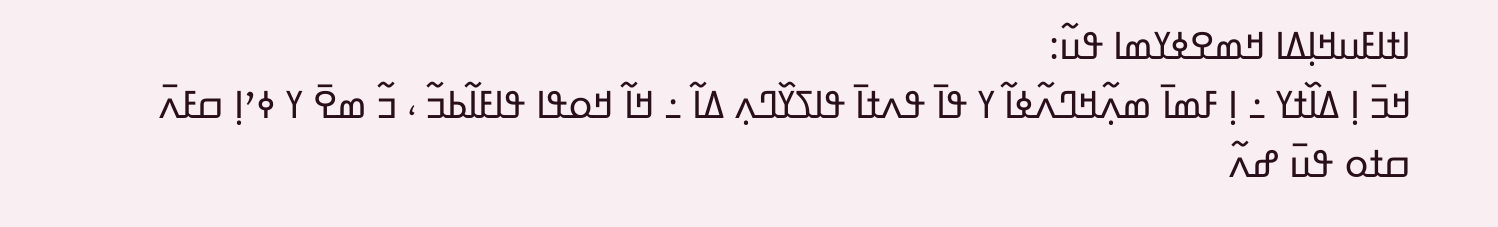ߊߙߊߓߎߞߊ߲ߡߊ ߞߘߐߦߌߘߊ ߟߎ߬:
ߞߏ߫ ߊ߲ ߡߊ߰ߙߌ ߸ ߊ߲ ߓߘߊ߫ ߘߍ߲߬ߞߣߍ߬ߦߊ߬ ߌ ߟߊ߫ ߟߍߙߊ߫ ߟߊߖߌ߰ߣߍ߲ ߡߊ߬ ߸ ߞߊ߬ ߞߋߟߊ ߟߊߓߊ߬ߕߏ߬ ، ߏ߬ ߘߐ߫ ߌ ߦߴߊ߲ ߛߓߍ߫ ߛߙߋ ߟߎ߫ ߝߍ߬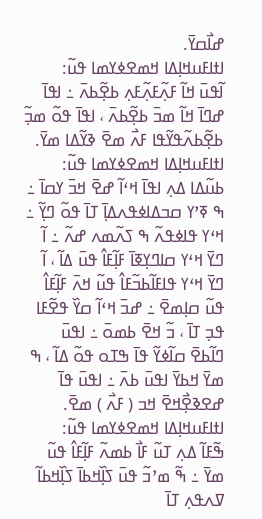ߝߊ߯ߛߌ߫.
ߊߙߊߓߎߞߊ߲ߡߊ ߞߘߐߦߌߘߊ ߟߎ߬:
ߊ߬ߟߎ߫ ߞߊ߬ ߓߍ߲߬ߓߍ߲߬ߓߍ߲ ߕߐ߲߬ߕߍ߫ ߸ ߊߟߊ߫ ߝߣߊ߫ ߞߊ߬ ߘߏ߫ ߕߐ߲߬ߕߍ߫ ، ߊߟߊ߫ ߟߋ߬ ߘߏ߲߬ ߕߐ߲߬ߕߍ߬ߟߌ߬ߟߊ ߓߍ߯ ߘߐ߫ ߢߌ߬ߡߊ ߘߌ߫.
ߊߙߊߓߎߞߊ߲ߡߊ ߞߘߐߦߌߘߊ ߟߎ߬:
ߕߎ߬ߡߊ ߡߍ߲ ߊߟߊ߫ ߞߵߊ߬ ߝߐ߫ ߞߏ߫ ߌߛߊ߫ ߸ ߒ ߧߴߌ ߛߏߡߊߦߟߍߡߊ߲߫ ߠߊ߫ ߟߋ߬ ߣߌ߲߬ ߸ ߞߵߌ ߟߊߦߟߍ߬ ߒ ߖߍ߬ߘߍ ߝߍ߬ ߸ ߊ߬ ߣߌ߫ ߞߵߌ ߛߊߣߌ߲ߧߊ߫ ߓߊ߲߬ߓߊ߮ ߟߎ߫ ߡߊ߬ ، ߊ߬ ߣߌ߫ ߞߵߌ ߟߊߓߊ߬ߕߏ߬ߓߊ߮ ߟߎ߬ ߞߍ߫ ߓߊ߲߬ߓߊ߮ ߟߎ߬ ߛߊ߲ߘߐ߫ ߸ ߝߏ߫ ߞߵߊ߬ ߛߌ߰ ߟߐ߬ߓߊ ߟߏ߲ ߠߊ߫ ، ߏ߬ ߞߐ߫ ߕߘߋ߫ ߸ ߊߟߎ߫ ߣߊ߬ߕߐ߫ ߛߊ߬ߦߌ߬ ߟߊ߫ ߒߠߋ ߟߋ߬ ߡߊ߬ ، ߒ ߘߌ߫ ߞߕߌ߫ ߊߟߎ߫ ߕߍ߫ ߸ ߊߟߎ߫ ߟߊ߫ ߝߐߢߐ߲߯ߞߐ߫ ߞߏ ( ߓߍ߯ ) ߘߐ߫.
ߊߙߊߓߎߞߊ߲ߡߊ ߞߘߐߦߌߘߊ ߟߎ߬:
ߒ߬ߓߊ߬ ߡߍ߲ ߠߎ߬ ߓߊ߯ ߕߘߍ߬ ߓߊ߲߬ߓߊ߮ ߟߎ߬ ߘߌ߫ ߸ ߒ߬ ߘߴߏ߬ ߟߎ߫ ߖߊ߲߰ߞߕߊ߫ ߖߊ߲߰ߞߕߊ߬ ߜߍߟߍ߲ ߠߊ߫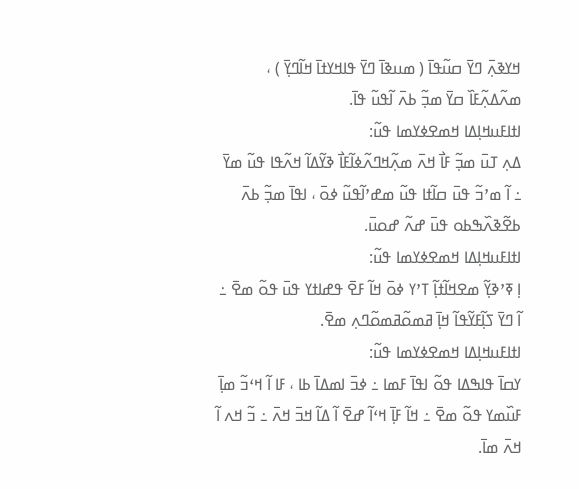ߞߌߢߍ߲߫ ߣߌ߫ ߛߎ߬ߟߊ߫ ( ߘߎߢߊ߫ ߣߌ߫ ߟߊߞߌߙߊ߫ ߞߊ߬ߣߌ߲߫ ) ، ߘߍ߬ߡߍ߲߬ߓߊ߰ ߛߌ߫ ߘߏ߲߬ ߕߍ߫ ߊ߬ߟߎ߬ ߟߊ߫.
ߊߙߊߓߎߞߊ߲ߡߊ ߞߘߐߦߌߘߊ ߟߎ߬:
ߡߍ߲ ߠߎ߫ ߘߏ߲߬ ߓߊ߯ ߞߍ߫ ߘߍ߲߬ߞߣߍ߬ߦߊ߬ߓߊ߯ ߢߌ߬ߡߊ߬ ߞߍ߬ߟߊ ߟߎ߬ ߘߌ߫ ߸ ߊ߬ ߘߴߏ߬ ߟߎ߫ ߛߊ߬ߙߊ ߟߎ߬ ߘߝߴߊ߬ߟߎ߬ ߦߋ߫ ، ߊߟߊ߫ ߘߏ߲߬ ߕߍ߫ ߕߐ߬ߢߍ߰ߒߕߋ ߟߎ߫ ߝߍ߬ ߝߋߎ߫.
ߊߙߊߓߎߞߊ߲ߡߊ ߞߘߐߦߌߘߊ ߟߎ߬:
ߊ߲ ߧߴߢߌ߲߬ ߘߐߞߊ߬ߙߊ߲߬ ߠߴߌ ߦߋ߫ ߞߊ߬ ߓߐ߫ ߟߝߊߙߌ ߟߎ߫ ߟߋ߬ ߘߐ߫ ߸ ߊ߬ ߣߌ߫ ߖߊ߲߬ߓߌ߬ߟߊ߬ ߞߊ߲߫ ߥߘߋ߬ߥߘߋ߬ߣߍ߲ ߘߐ߫.
ߊߙߊߓߎߞߊ߲ߡߊ ߞߘߐߦߌߘߊ ߟߎ߬:
ߌߛߊ߫ ߟߊߒߡߊ ߟߋ߬ ߊߟߊ߫ ߓߘߊ ߸ ߦߏ߫ ߊߘߡߊ߫ ߕߊ ، ߓߊ ߊ߬ ߞߵߏ߬ ߘߊ߲߫ ߓߎ߰ߘߌ ߟߋ߬ ߘߐ߫ ߸ ߞߊ߬ ߓߊ߲߫ ߞߵߊ߬ ߝߐ߫ ߊ߬ ߡߊ߬ ߞߏ߫ ߞߍ߫ ߸ ߏ߬ ߞߍ ߊ߬ ߞߍ߫ ߘߊ߫.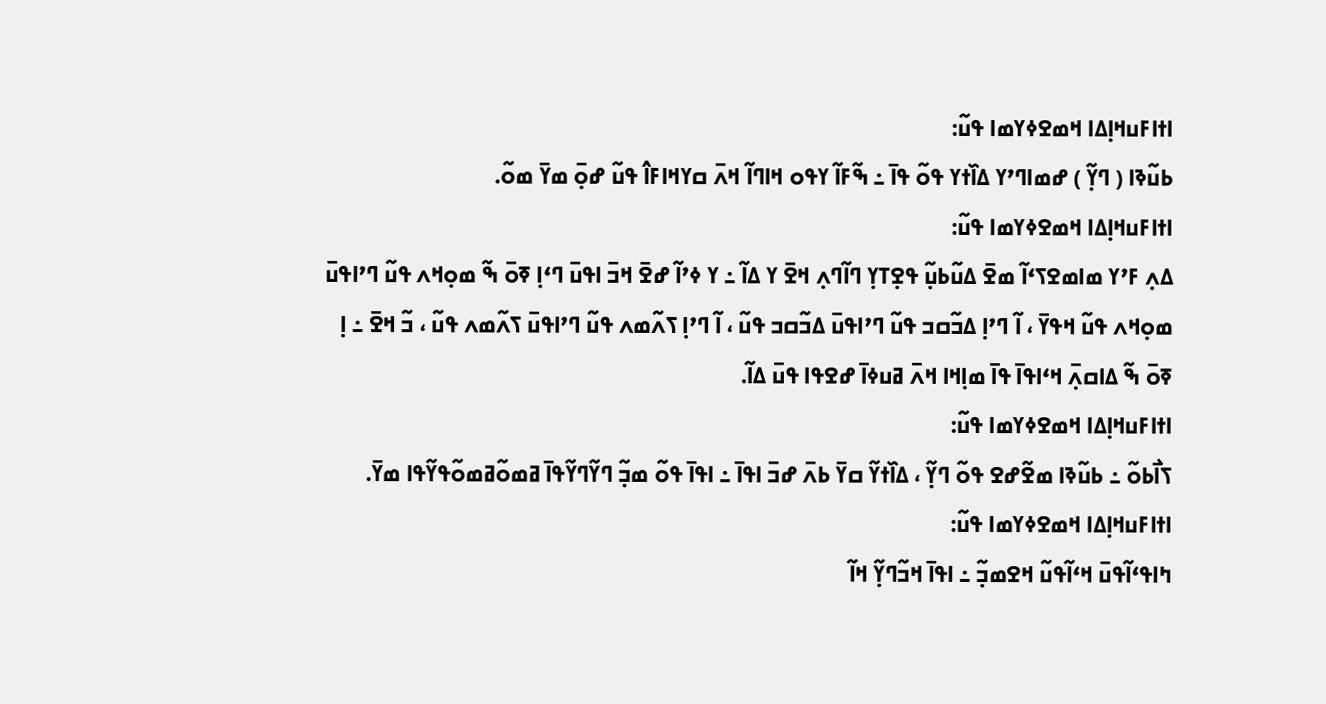ߊߙߊߓߎߞߊ߲ߡߊ ߞߘߐߦߌߘߊ ߟߎ߬:
ߕߎ߬ߢߊ ( ߣߌ߲߬ ) ߝߘߊߣߴߌ ߡߊ߰ߙߌ ߟߋ߬ ߟߊ߫ ߸ ߒ߬ߓߊ߬ ߌߟߋ ߞߊߣߊ߬ ߞߍ߫ ߛߌߞߊߓߊ߮ ߟߎ߬ ߝߋ߲߫ ߘߌ߫ ߘߋ߬.
ߊߙߊߓߎߞߊ߲ߡߊ ߞߘߐߦߌߘߊ ߟߎ߬:
ߡߍ߲ ߓߴߌ ߘߊߘߐߖߵߊ߬ ߘߐ߫ ߡߎ߬ߕߎ߲߬ ߟߐ߲ߠߌ߲ ߣߊ߬ߣߍ߲ ߞߐ߫ ߌ ߡߊ߬ ߸ ߌ ߦߴߊ߬ ߝߐ߫ ߞߏ߫ ߊߟߎ߫ ߣߵߊ߲ ߧߋ߫ ߒ߬ ߘߋ߲ߞߍ ߟߎ߬ ߣߴߊߟߎ߫ ߘߋ߲ߞߍ ߟߎ߬ ߞߟߌ߫ ، ߊ߬ ߣߴߊ߲ ߡߏ߬ߛߏ ߟߎ߬ ߣߴߊߟߎ߫ ߡߏ߬ߛߏ ߟߎ߬ ، ߊ߬ ߣߴߊ߲ ߖߍ߬ߘߍ ߟߎ߬ ߣߴߊߟߎ߫ ߖߍ߬ߘߍ ߟߎ߬ ، ߏ߬ ߞߐ߫ ߸ ߊ߲ ߧߋ߫ ߒ߬ ߡߊߛߍ߲߫ ߞߵߊߟߊ߫ ߟߊ߫ ߘߊ߲ߞߊ ߞߍ߫ ߥߎߦߊ߫ ߝߐߟߊ ߟߎ߫ ߡߊ߬.
ߊߙߊߓߎߞߊ߲ߡߊ ߞߘߐߦߌߘߊ ߟߎ߬:
ߖߊ߯ߕߋ߬ ߸ ߕߎ߬ߢߊ ߘߐ߬ߝߐ ߟߋ߬ ߣߌ߲߬ ، ߡߊ߰ߙߌ߬ ߛߌ߫ ߕߍ߫ ߝߏ߫ ߊߟߊ߫ ߸ ߊߟߊ߫ ߟߋ߬ ߘߏ߲߬ ߣߌ߬ߣߌ߬ߟߊ߫ ߥߘߋ߬ߥߘߋ߬ߟߌ߬ߟߊ ߘߌ߫.
ߊߙߊߓߎߞߊ߲ߡߊ ߞߘߐߦߌߘߊ ߟߎ߬:
ߤߊߟߵߊ߬ߟߎ߫ ߞߵߊ߬ߟߎ߬ ߞߐߘߏ߲߬ ߸ ߊߟߊ߫ ߞߏ߬ߣߌ߲߬ ߞߊ߬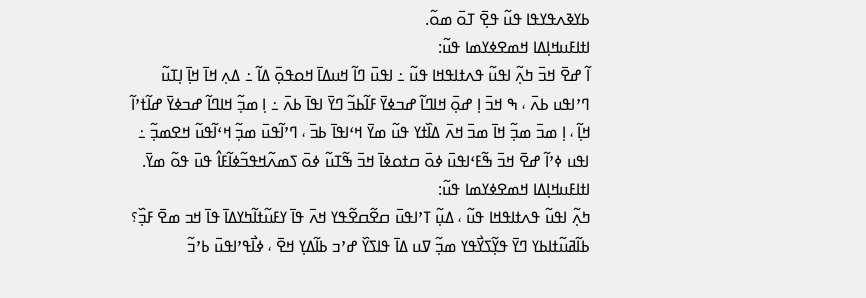ߕߌߢߍߟߌߟߊ ߟߎ߬ ߟߐ߲߫ ߠߋ߫ ߘߋ߬.
ߊߙߊߓߎߞߊ߲ߡߊ ߞߘߐߦߌߘߊ ߟߎ߬:
ߊ߬ ߝߐ߫ ߞߏ߫ ߤߍ߲߬ ߊߟߎ߬ ߟߍߙߊߟߞߊ ߟߎ߬ ߸ ߊߟߎ߫ ߣߊ߬ ߞߎߡߊ߫ ߞߋߟߋ߲߫ ߡߊ߬ ߸ ߡߍ߲ ߞߊ߫ ߞߊ߲߫ ߊ߲ߠߎ߬ ߣߴߊߟߎ ߕߍ߫ ، ߒ ߞߏ߫ ߊ߲ ߝߋ߲߫ ߞߊߣߊ߬ ߝߏߦߌ߫ ߓߊ߬ߕߏ߬ ߣߌ߫ ߊߟߊ߫ ߕߍ߫ ߸ ߊ߲ ߘߏ߲߬ ߞߊߣߊ߬ ߝߏߦߌ߫ ߝߊ߬ߙߴߊ߬ ߞߊ߲߬ ، ߊ߲ ߘߏ߫ ߘߏ߲߬ ߞߊ߫ ߘߏ߫ ߞߍ߫ ߡߊ߰ߙߌ ߟߎ߬ ߘߌ߫ ߞߵߊߟߊ߫ ߕߏ߫ ، ߣߴߊ߬ߟߎ߫ ߘߏ߲߬ ߞߵߊ߬ߟߎ߬ ߞߐߘߏ߲߬ ߸ ߊߟߎ ߦߴߊ߬ ߝߐ߫ ߞߏ߫ ߒ߬ߓߵߊߟߎ߫ ߦߋ߫ ߛߙߋߦߊ߫ ߞߏ߫ ߒ߬ߠߎ߬ ߦߋ߫ ߖߘߍ߬ߞߟߏ߬ߦߊ߬ߓߊ߮ ߟߎ߫ ߟߋ߬ ߘߌ߫.
ߊߙߊߓߎߞߊ߲ߡߊ ߞߘߐߦߌߘߊ ߟߎ߬:
ߤߍ߲߬ ߊߟߎ߬ ߟߍߙߊߟߞߊ ߟߎ߬ ، ߡߎ߲߬ ߠߴߊߟߎ߫ ߛߐ߬ߛߐ߬ߟߌ ߞߍ߫ ߟߊ߫ ߌߓߎ߬ߙߊ߬ߤߌߡߊ߫ ߟߊ߫ ߞߏ ߘߐ߫ ߓߏ߲߰؟ ߕߊ߬ߥߎ߬ߙߊߕߌ ߣߌ߫ ߟߌ߲߬ߖߌ߯ߟߌ ߘߏ߲߬ ߜߎ ߡߊ߫ ߟߊߖߌ߰ ߝߴߏ ߕߊ߬ߡߌ߲ ߞߐ߫ ، ߦߊ߯ߟߴߊߟߎ߫ ߕߴߏ߬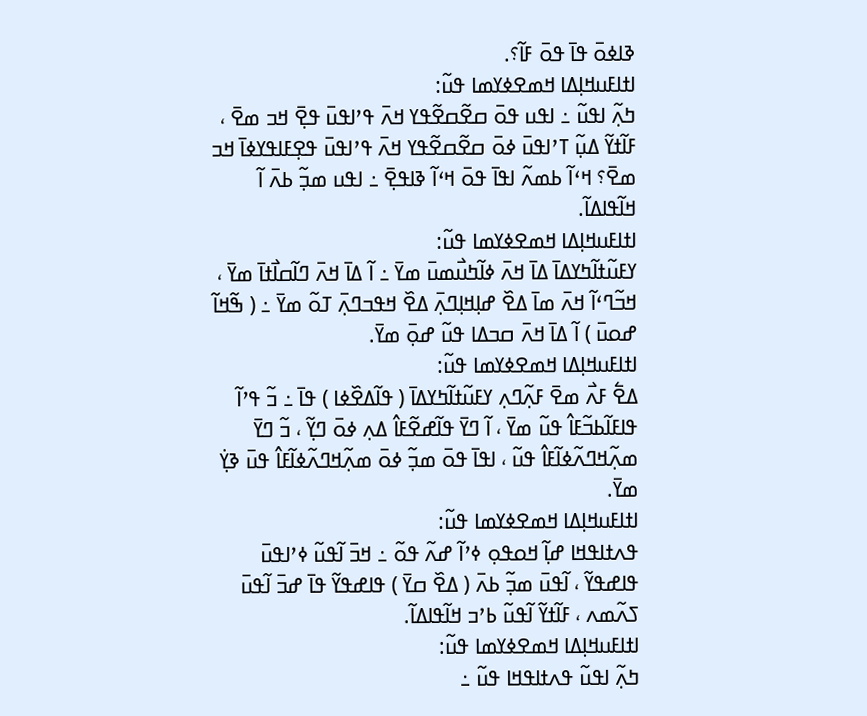ߢߊߦߋ߫ ߟߊ߫ ߟߋ߫ ߓߊ߬؟.
ߊߙߊߓߎߞߊ߲ߡߊ ߞߘߐߦߌߘߊ ߟߎ߬:
ߤߍ߲߬ ߊߟߎ߬ ߸ ߊߟߎ ߟߋ߫ ߛߐ߬ߛߐ߬ߟߌ ߞߍ߫ ߟߴߊߟߎ߫ ߟߐ߲߫ ߞߏ ߘߐ߫ ، ߓߊ߬ߙߌ߬ ߡߎ߲߬ ߠߴߊߟߎ߫ ߦߋ߫ ߛߐ߬ߛߐ߬ߟߌ ߞߍ߫ ߟߴߊߟߎ߫ ߟߐ߲ߓߊߟߌߦߊ߫ ߞߏ ߘߐ߫؟ ߞߵߊ߬ ߕߘߍ߬ ߊߟߊ߫ ߟߋ߫ ߞߵߊ߬ ߢߊߟߐ߲߫ ߸ ߊߟߎ ߘߏ߲߬ ߕߍ߫ ߊ߬ ߞߊ߬ߟߊߡߊ߬.
ߊߙߊߓߎߞߊ߲ߡߊ ߞߘߐߦߌߘߊ ߟߎ߬:
ߌߓߎ߬ߙߊ߬ߤߌߡߊ߫ ߡߊ߫ ߞߍ߫ ߦߊ߬ߤߎ߯ߘߎ߫ ߘߌ߫ ߸ ߊ߬ ߡߊ߫ ߞߍ߫ ߣߊ߬ߛߊ߯ߙߊ߫ ߘߌ߫ ، ߞߏ߬ߣߵߊ߬ ߞߍ߫ ߘߊ߫ ߡߐ߰ ߝߊ߲ߞߊ߲ߣߍ߲߫ ߡߐ߰ ߞߟߏߣߍ߲߫ ߠߋ߬ ߘߌ߫ ߸ ( ߒ߬ߞߊ߬ ߝߋߎ߫ ) ߊ߬ ߡߊ߫ ߞߍ߫ ߛߏߡߊ ߟߎ߬ ߝߋ߲߫ ߘߌ߫.
ߊߙߊߓߎߞߊ߲ߡߊ ߞߘߐߦߌߘߊ ߟߎ߬:
ߡߐ߱ ߓߍ߯ ߘߐ߫ ߓߍ߲߬ߣߍ߲ ߌߓߎ߬ߙߊ߬ߤߌߡߊ߫ ( ߟߊ߬ߡߐ߰ߦߊ ) ߟߊ߫ ߸ ߏ߬ ߟߴߊ߬ ߟߊߓߊ߬ߕߏ߬ߓߊ߮ ߟߎ߬ ߘߌ߫ ، ߊ߬ ߣߌ߫ ߟߊ߬ߝߐ߬ߓߊ߮ ߡߍ߲ ߦߋ߫ ߣߌ߲߬ ، ߏ߬ ߣߌ߫ ߘߍ߲߬ߞߣߍ߬ߦߊ߬ߓߊ߮ ߟߎ߬ ، ߊߟߊ߫ ߟߋ߫ ߘߏ߲߬ ߦߋ߫ ߘߍ߲߬ߞߣߍ߬ߦߊ߬ߓߊ߮ ߟߎ߫ ߢߌ߲߭ ߘߌ߫.
ߊߙߊߓߎߞߊ߲ߡߊ ߞߘߐߦߌߘߊ ߟߎ߬:
ߟߍߙߊߟߞߊ ߝߊ߲߬ ߞߋߟߋ߲ ߦߴߊ߬ ߝߍ߬ ߟߋ߬ ߸ ߞߏ߫ ߊ߬ߟߎ߬ ߦߴߊߟߎ߫ ߟߊߝߟߌ߬ ، ߊ߬ߟߎ߫ ߘߏ߲߬ ߕߍ߫ ( ߡߐ߰ ߛߌ߫ ) ߟߊߝߟߌ߬ ߟߊ߫ ߝߏ߫ ߊ߬ߟߎ߫ ߖߍ߬ߘߍ ، ߓߊ߬ߙߌ߬ ߊ߬ߟߎ߬ ߕߴߏ ߞߊ߬ߟߊߡߊ߬.
ߊߙߊߓߎߞߊ߲ߡߊ ߞߘߐߦߌߘߊ ߟߎ߬:
ߤߍ߲߬ ߊߟߎ߬ ߟߍߙߊߟߞߊ ߟߎ߬ ߸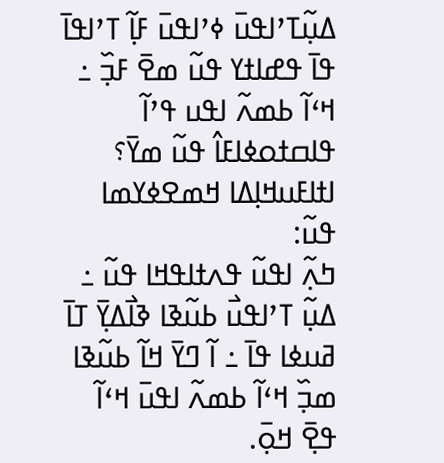ߡߎ߲߬ߠߴߊߟߎ߫ ߦߴߊߟߎ߫ ߓߊ߲߬ ߠߴߊߟߊ߫ ߟߊ߫ ߟߝߊߙߌ ߟߎ߬ ߘߐ߫ ߓߏ߲߰ ߸ ߞߵߊ߬ ߕߘߍ߬ ߊߟߎ ߟߴߊ߬ ߟߊߛߙߋߦߊߓߊ߮ ߟߎ߬ ߘߌ߫؟
ߊߙߊߓߎߞߊ߲ߡߊ ߞߘߐߦߌߘߊ ߟߎ߬:
ߤߍ߲߬ ߊߟߎ߬ ߟߍߙߊߟߞߊ ߟߎ߬ ߸ ߡߎ߲߬ ߠߴߊߟߎ߯ ߕߎ߬ߢߊ ߢߊ߯ߡߌ߲߫ ߠߊ߫ ߥߎߦߊ ߟߊ߫ ߸ ߊ߬ ߣߌ߫ ߞߊ߬ ߕߎ߬ߢߊ ߘߏ߲߰ ߞߵߊ߬ ߕߘߍ߬ ߊߟߎ߫ ߞߵߊ߬ ߟߐ߲߫ ߞߋ߲߫.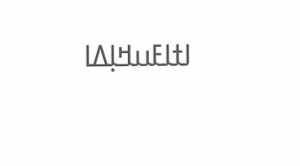ߊߙߊߓߎߞߊ߲ߡߊ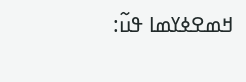ߞߘߐߦߌߘߊ ߟߎ߬: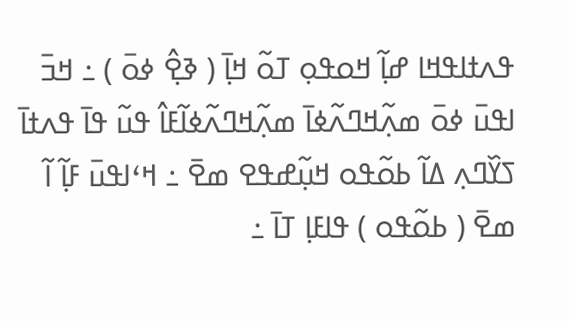ߟߍߙߊߟߞߊ ߝߊ߲߬ ߞߋߟߋ߲ ߠߋ߬ ߞߊ߲߫ ( ߢߐ߲߮ ߦߋ߫ ) ߸ ߞߏ߫ ߊߟߎ߫ ߦߋ߫ ߘߍ߲߬ߞߣߍ߬ߦߊ߫ ߘߍ߲߬ߞߣߍ߬ߦߊ߬ߓߊ߮ ߟߎ߬ ߟߊ߫ ߟߍߙߊ߫ ߖߌ߰ߣߍ߲ ߡߊ߬ ߕߋ߬ߟߋ ߞߎ߲߬ߝߟߐ ߘߐ߫ ߸ ߞߵߊߟߎ߫ ߓߊ߲߬ ߊ߬ ߘߐ߫ ( ߕߋ߬ߟߋ ) ߟߊߓߊ߲ ߠߊ߫ ߸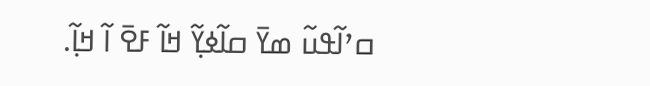ߛߴߊ߬ߟߎ߬ ߘߌ߫ ߛߊ߬ߦߌ߲߬ ߞߊ߬ ߓߐ߫ ߊ߬ ߞߊ߲߬.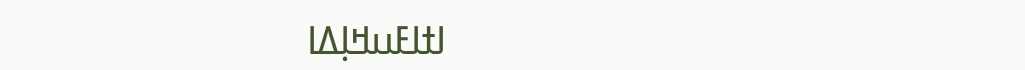ߊߙߊߓߎߞߊ߲ߡߊ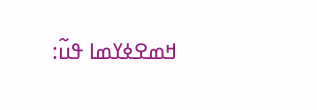ߞߘߐߦߌߘߊ ߟߎ߬: